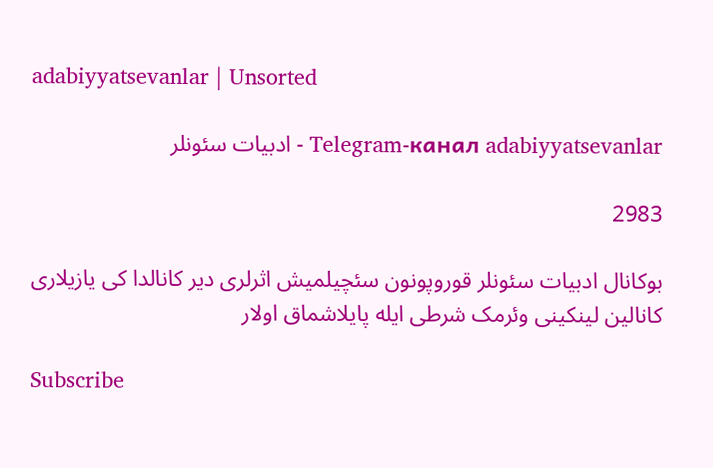adabiyyatsevanlar | Unsorted

Telegram-канал adabiyyatsevanlar - ادبیات سئونلر

2983

بوکانال ادبیات سئونلر قوروپونون سئچیلمیش اثرلری دیر کانالدا کی یازیلاری کانالین لینکینی وئرمک شرطی ایله پایلاشماق اولار

Subscribe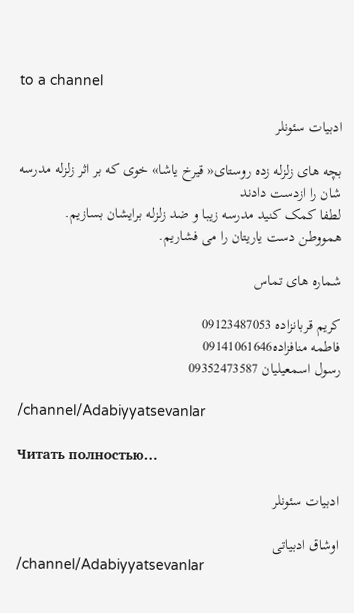to a channel

ادبیات سئونلر

بچه های زلزله زده روستای« قیرخ یاشا» خوی که بر اثر زلزله مدرسه شان را ازدست دادند
لطفا کمک کنید مدرسه زیبا و ضد زلزله برایشان بسازیم.
همووطن دست یاریتان را می فشاریم.

شماره های تماس

کریم قربانزاده 09123487053
فاطمه منافزاده09141061646
رسول اسمعیلیان 09352473587

/channel/Adabiyyatsevanlar

Читать полностью…

ادبیات سئونلر

اوشاق ادبیاتی
/channel/Adabiyyatsevanlar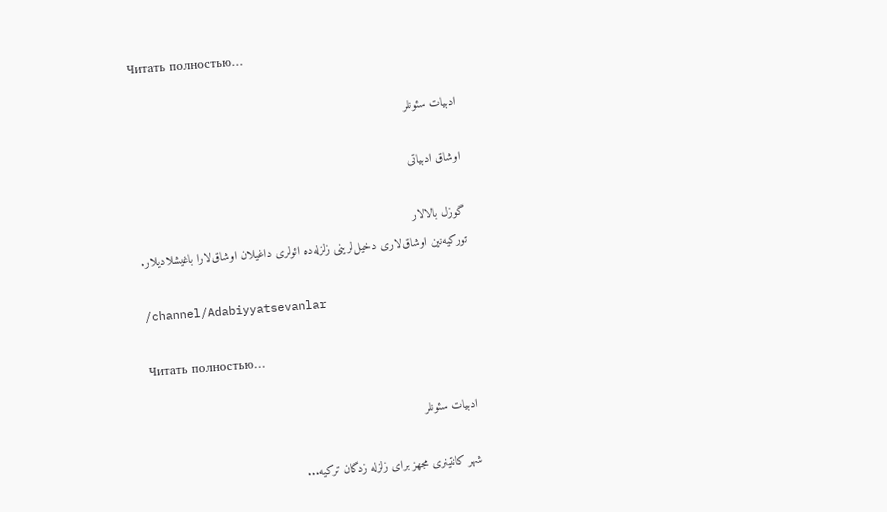Читать полностью…

ادبیات سئونلر

اوشاق ادبیاتی

گوزل بالالار
تورکیه‌نین اوشاق‌لاری دخیل‌لرینی زلزله‌ده ائولری داغیلان اوشاق‌لارا باغیشلادیلار.

/channel/Adabiyyatsevanlar

Читать полностью…

ادبیات سئونلر

شهر کانتینری مجهز برای زلزله زدگان ترکیه...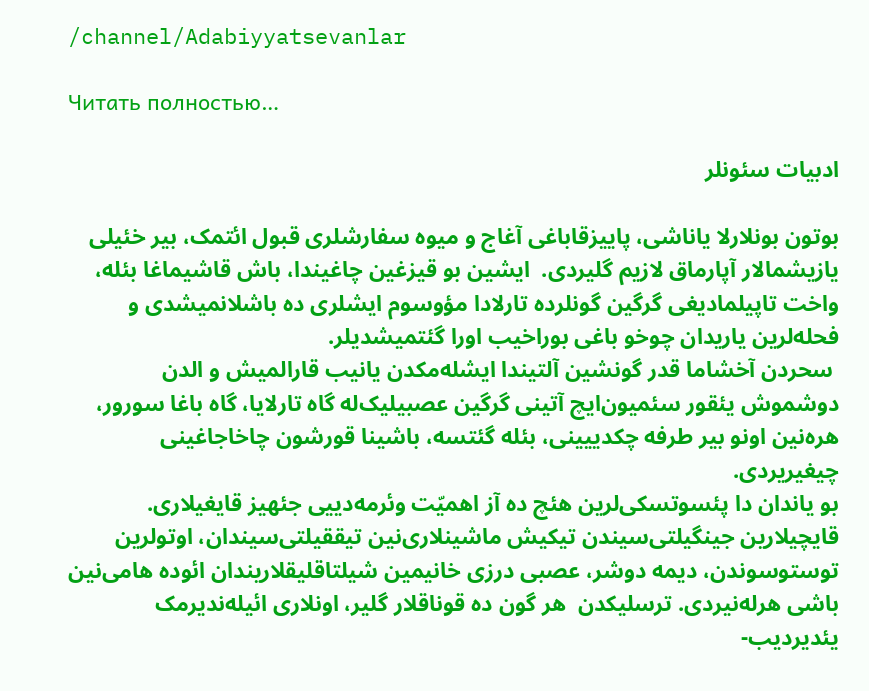/channel/Adabiyyatsevanlar

Читать полностью…

ادبیات سئونلر

بوتون بونلارلا یاناشی، پاییزقاباغی آغاج و میوه‌ سفارشلری قبول ائتمک، بیر خئیلی یازیشمالار آپارماق لازیم گلیردی.  ایشین بو قیزغین چاغیندا، باش قاشیماغا بئله، واخت تاپیلمادیغی گرگین گونلرده تارلادا مؤوسوم ایشلری ده باشلانمیشدی و فحله‌لرین یاریدان چوخو باغی بوراخیب اورا گئتمیشدیلر.
 سحردن آخشاما قدر گونشین آلتیندا ایشله‌مکدن یانیب قارالمیش و الدن دوشموش یئقور سئمیون‌ایچ آتینی گرگین عصبیلیک‌له گاه تارلایا، گاه باغا سورور، هره‌نین اونو بیر طرفه چکدییینی، بئله گئتسه، باشینا قورشون چاخاجاغینی چیغیریردی.
بو یاندان دا پئسوتسکی‌لرین هئچ ده آز اهميّت وئرمه‌دییی جئهیز قایغیلاری.  قایچیلارین جینگیلتی‌سیندن تیکیش ماشینلاری‌نین تیققیلتی‌سیندان، اوتولرین توستوسوندن، ديمه دوشر، عصبی درزی خانیمین شیلتاقلیقلاریندان ائوده هامی‌نین باشی هرله‌نیردی. ترسلیکدن  هر گون ده قوناقلار گلیر، اونلاری ائیله‌ندیرمک یئدیردیب-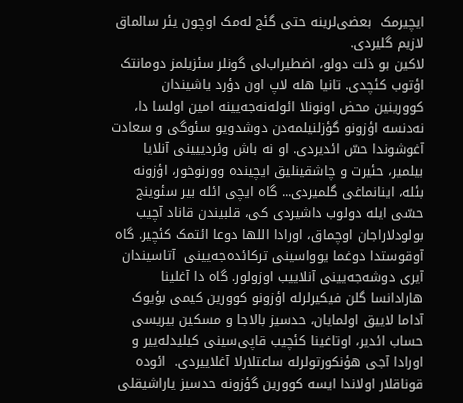ایچیرمک  بعضی‌لرینه حتی گئج‌ له‌مک اوچون یئر سالماق لازیم گلیردی.
لاکین بو ذلت دولو، اضطیراب‌لی گونلر سئزیلمز دومانتک اؤتوب کئچدی. تانیا هله لاپ اون دؤرد یاشیندان کوورینین محض اونونلا ائوله‌نه‌جه‌یینه امین اولسا دا، نه‌دنسه اؤزونو گؤزلنیلمه‌دن دوشدویو سئوگی و سعادت آغوشوندا حسّ ائدیردی. او نه باش وئردییینی آنلایا بیلمیر، حئیرت و چاشقینلیق ایچینده وورنوخور، اؤزونه بئله، اینانماغی گلمیردی... گاه ایچی ائله بیر سئوینج حسّی ایله دولوب داشیردی کی، قلبیندن قاناد آچیب بولودلاراجان اوچماق، اورادا اللها دوعا ائتمک کئچیر. گاه آوقوستدا دوغما یوواسینی ترکائده‌جه‌یینی  آتاسیندان آیری دوشه‌جه‌یینی آنلاییب اوزولور. گاه دا آغلینا هارادانسا گلن فیکیرلرله اؤزونو کوورین کیمی بؤیوک آداما لاییق اولمایان، حدسیز بالاجا و مسکین بیریسی حساب ائدیر، اوتاغینا کئچیب قاپی‌سینی کیلیدله‌ییر و اورادا آجی هؤنکورتولرله ساعتلارلا آغلاییردی.  ائوده قوناقلار اولاندا ایسه کوورین گؤزونه حدسیز یاراشیقلی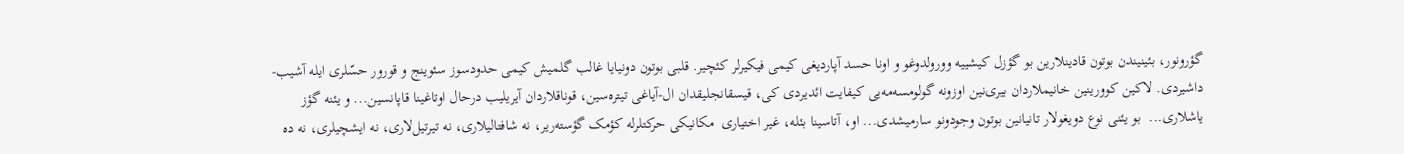گؤرونور، بئینیندن بوتون قادینلارین بو گؤزل کیشییه وورولدوغو و اونا حسد آپاردیغی کیمی فیکیرلر کئچیر. قلبی بوتون دونیایا غالب گلمیش کیمی حدودسوز سئوینج و قورور حسّلری ایله آشیب-داشیردی. لاکین کوورینین خانیملاردان بیری‌نین اوزونه گولومسه‌مه‌یی کیفایت ائدیردی کی، قیسقانجلیقدان ال-آیاغی تیتره‌سین، قوناقلاردان آیریلیب درحال اوتاغینا قاپانسین... و یئنه گؤز یاشلاری...  بو یئنی نوع دویغولار تانیانین بوتون وجودونو سارمیشدی... او، آتاسینا بئله، غیر اختیاری  مکانیکی حرکتلرله کؤمک گؤسته‌ریر، نه شافتالیلاری، نه تیرتیل‌لاری، نه ایشچیلری، نه ده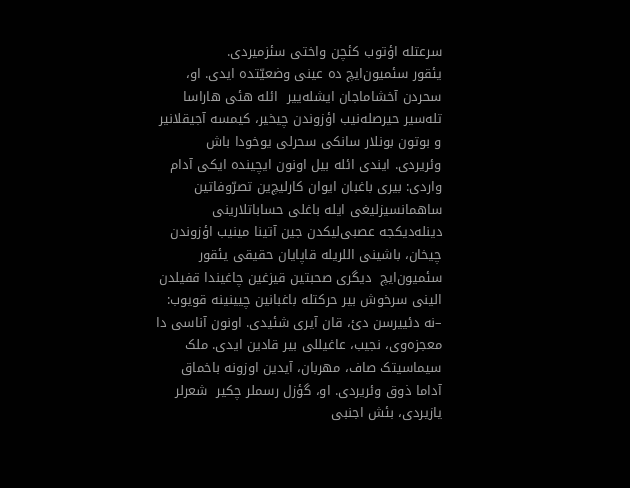سرعتله اؤتوب کئچن واختی سئزمیردی.
یئقور سئمیون‌ایچ ده عینی وضعيّتده ایدی. او، سحردن آخشاماجان ایشله‌ییر  ائله هئی هاراسا تله‌سیر حیرصله‌نیب اؤزوندن چیخیر، کیمسه آجیقلانیر و بوتون بونلار سانکی سحرلی یوخودا باش وئریردی. ایندی ائله بیل اونون ایچینده ایکی آدام واردی: بیری باغبان ایوان کارلیچ‌ین تصرّوفاتین ساهمانسیزلیغی ایله باغلی حساباتلارینی دینله‌دیکجه عصبی‌لیکدن جین آتینا مینیب اؤزوندن چیخان، باشینی اللریله قاپایان حقیقی یئقور سئمیون‌ایچ  دیگری صحبتین قیزغین چاغیندا قفیلدن الینی سرخوش بیر حرکتله باغبانین چیینینه قویوب:
–نه دئییرسن دئ، قان آیری شئیدی. اونون آناسی دا معجزه‌وی، نجیب، عاغیللی بیر قادین ایدی. ملک سیماسیتک صاف، مهربان، آیدین اوزونه باخماق آداما ذوق وئریردی. او، گؤزل رسملر چکیر  شعرلر یازیردی، بئش اجنبی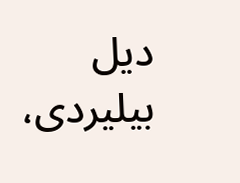دیل بیلیردی،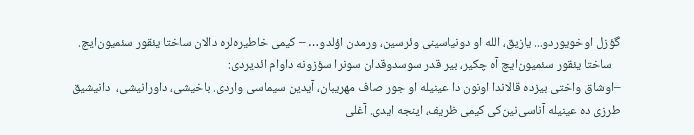گؤزل اوخویوردو... یازیق، الله او دونیاسینی وئرسین، ورمدن اؤلدو… – کیمی خاطیره‌لره دالان ساختا یئقور سئمیون‌ایچ.
   ساختا یئقور سئمیون‌ایچ آه چکیر، بیر قدر سوسدوقدان سونرا سؤزونه داوام ائدیردی:
–اوشاق واختی بیزده قالاندا اونون دا عینیله او جور صاف مهریبان، آیدین سیماسی واردی. باخیشی، داورانیشی،  دانیشیق طرزی ده عینیله آناسی‌نین‌کی کیمی ظریف، اینجه ایدی. آغلی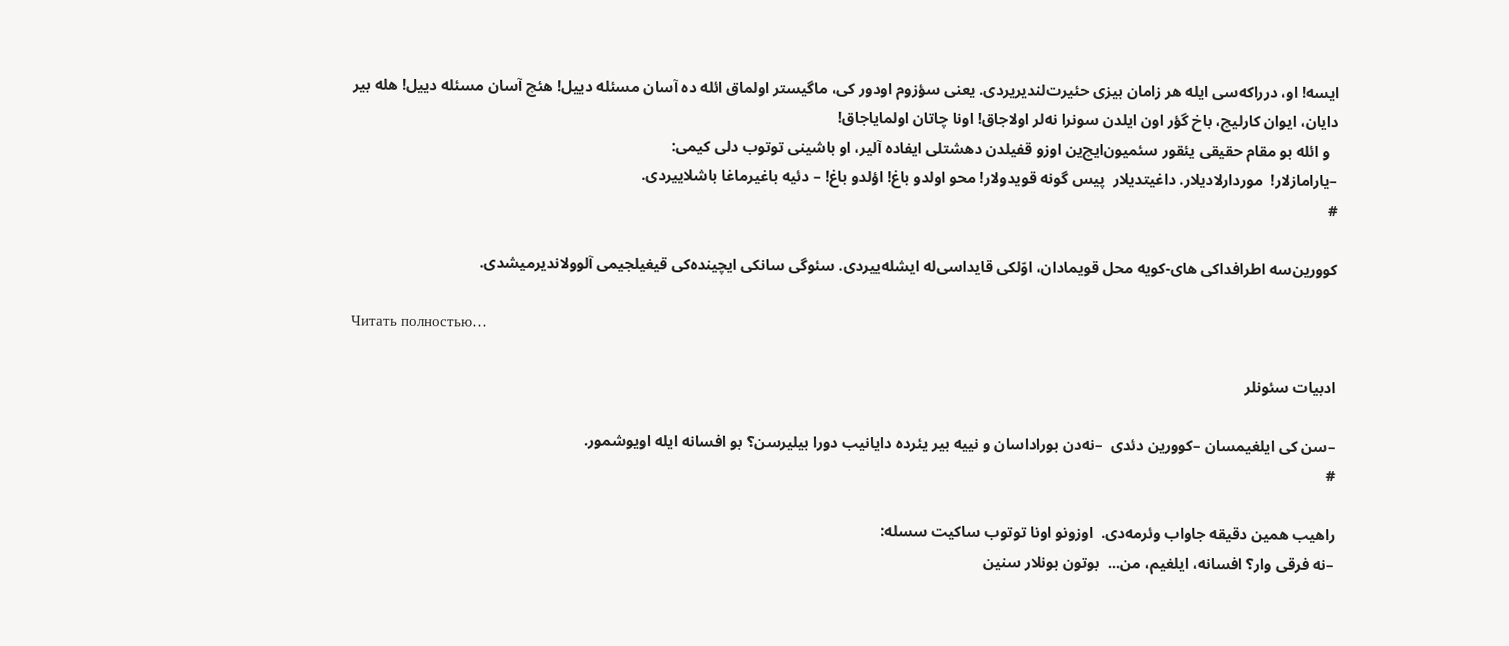ایسه! او، درراکه‌سی ایله هر زامان بیزی حئیرت‌لندیریردی. یعنی سؤزوم اودور کی، ماگیستر اولماق ائله ده آسان مسئله‌ دییل! هئچ آسان مسئله‌ دییل! هله بیر دایان، ایوان کارلیچ، باخ گؤر اون ایلدن سونرا نه‌لر اولاجاق! اونا چاتان اولمایاجاق!
  و ائله بو مقام حقیقی یئقور سئمیون‌ایچ‌ین اوزو قفیلدن دهشتلی ایفاده آلیر، او باشینی توتوب دلی کیمی:
–یارامازلار!  موردارلادیلار. داغیتدیلار  پیس گونه قویدولار! محو اولدو باغ! اؤلدو باغ! – دئیه باغیرماغا باشلاییردی.
#

کوورین‌سه اطرافداکی های-کویه محل قویمادان، اوّلکی قایداسی‌له ایشله‌ییردی. سئوگی سانکی ایچینده‌کی قیغیلجیمی آلوولاندیرمیشدی.

Читать полностью…

ادبیات سئونلر

–سن کی ایلغیمسان –کوورین دئدی  –نه‌دن بوراداسان و نییه بیر یئرده دایانیب دورا بیلیرسن؟ بو افسانه ایله اویوشمور.
#

راهیب همین دقیقه جاواب وئرمه‌دی.  اوزونو اونا توتوب ساکیت سسله:
–نه فرقی وار؟ افسانه، ایلغیم، من...  بوتون بونلار سنین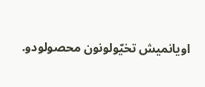اویانمیش تخيّولونون محصولودو.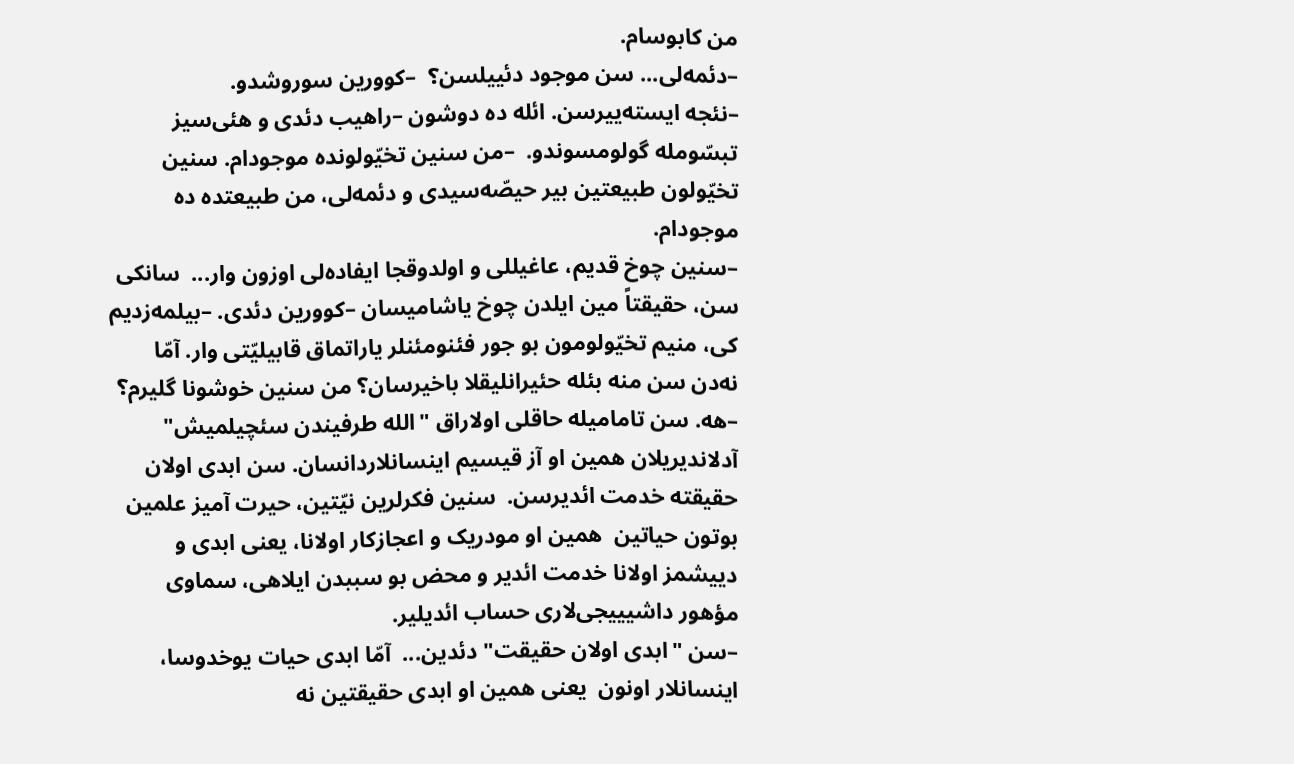من کابوسام.
–دئمه‌لی... سن موجود دئییلسن؟  –کوورین سوروشدو.
–نئجه ایسته‌ییرسن. ائله ده دوشون –راهیب دئدی و هئی‌سیز تبسّومله گولومسوندو.  –من سنین تخيّولونده موجودام. سنین تخيّولون طبیعتین بیر حیصّه‌‌سیدی و دئمه‌لی، من طبیعتده ده موجودام.
–سنین چوخ قدیم، عاغیللی و اولدوقجا ایفاده‌لی اوزون وار...  سانکی سن، حقیقتاً مین ایلدن چوخ یاشامیسان –کوورین دئدی. –بیلمه‌زدیم کی، منیم تخيّولومون بو جور فئنومئنلر یاراتماق قابیلیّتی وار. آمّا نه‌دن سن منه بئله حئیرانلیقلا باخیرسان؟ من سنین خوشونا گلیرم؟
–هه. سن تامامیله حاقلی اولاراق "الله طرفیندن سئچیلمیش" آدلاندیریلان همین او آز قیسیم اینسانلاردانسان. سن ابدی اولان حقیقته خدمت ائدیرسن.  سنین فکرلرین نيّتین، حیرت آمیز علمین  بوتون حیاتین  همین او مودریک و اعجازکار اولانا، یعنی ابدی و ديیشمز اولانا خدمت ائدیر و محض بو سببدن ایلاهی، سماوی مؤهور داشیییجی‌لاری حساب ائدیلیر.
–سن "ابدی اولان حقیقت" دئدین...  آمّا ابدی حیات یوخدوسا، اینسانلار اونون  یعنی همین او ابدی حقیقتین نه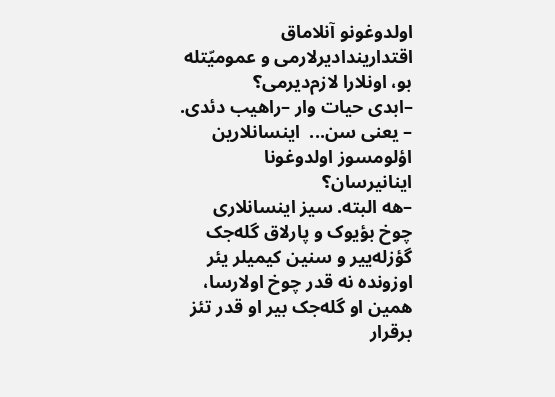اولدوغونو آنلاماق اقتداریندادیرلارمی و عمومیّتله بو، اونلارا لازم‌دیرمی؟
–ابدی حیات وار –راهیب دئدی.
– یعنی سن...  اینسانلارین اؤلومسوز اولدوغونا اینانیرسان؟
–هه البته‌‌. سیز اینسانلاری چوخ بؤیوک و پارلاق گله‌جک گؤزله‌ییر و سنین کیمیلر یئر اوزونده نه قدر چوخ اولارسا، همین او گله‌جک بیر او قدر تئز برقرار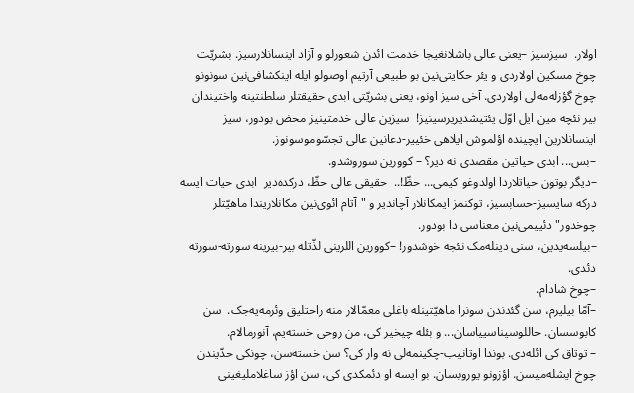اولار.  سیزسیز –یعنی عالی باشلانغیجا خدمت ائدن شعورلو و آزاد اینسانلارسیز. بشریّت چوخ مسکین اولاردی و یئر حکایتی‌نین بو طبیعی آرتیم اوصولو ایله اینکشافی‌نین سونونو چوخ گؤزله‌مه‌لی اولاردی. آخی سیز اونو، یعنی بشریّتی ابدی حقیقتلر سلطنتینه واختیندان بیر نئچه مین ایل اوّل یئتیشدیریرسینیز!  سیزین عالی خدمتینیز محض بودور، سیز اینسانلارین ایچینده اؤلموش ایلاهی خئییر-دعانین عالی تجسّوموسونوز.
–بس... ابدی حیاتین مقصدی نه دیر؟ – کوورین سوروشدو.
–دیگر بوتون حیاتلاردا اولدوغو کیمی... حظّ!..  حقیقی عالی حظّ، درکده‌دیر  ابدی حیات ایسه درکه سایسیز-حسابسیز، توکنمز ایمکانلار آچاندیر و "آتام ائوی‌نین مکانلاریندا ماهیّتلر چوخدور" دئییمی‌نین معناسی دا بودور.
–بیلسه‌یدین، سنی دینله‌مک نئجه خوشدور! –کوورین اللرینی لذّتله بیر-بیرینه سورته-سورته دئدی.
–چوخ شادام.
–آمّا بیلیرم، سن گئدندن سونرا ماهیّتینله باغلی معمّالار منه راحتلیق وئرمه‌یه‌جک.  سن کابوسسان. حاللوسیناسییاسان... و بئله چیخیر کی، من روحی خسته‌یم، آنورمالام.
– توتاق کی ائله‌دی. بوندا اوتانیب-چکینمه‌لی نه وار کی؟ سن خسته‌سن، چونکی حدّیندن چوخ ایشله‌میسن. اؤزونو یوروبسان. بو ایسه او دئمکدی کی، سن اؤز ساغلاملیغینی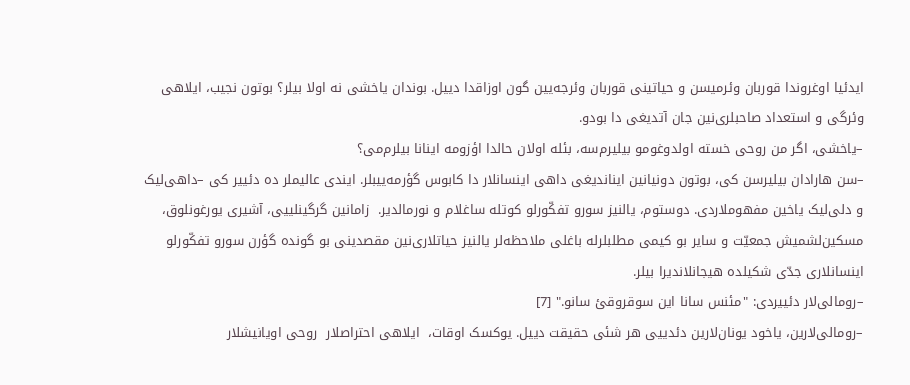ایدئیا اوغروندا قوربان وئرمیسن و حیاتینی قوربان وئرجه‌یین گون اوزاقدا دییل. بوندان یاخشی نه اولا بیلر؟ بوتون نجیب، ایلاهی وئرگی و استعداد صاحبلری‌نین جان آتدیغی دا بودو.
–یاخشی، اگر من روحی خسته اولدوغومو بیلیرم‌سه، بئله اولان حالدا اؤزومه اینانا بیلرم‌می؟
–سن هارادان بیلیرسن کی، بوتون دونیانین ایناندیغی داهی اینسانلار دا کابوس گؤرمه‌ییبلر. ایندی عالیملر ده دئییر کی –داهی‌لیک و دلی‌لیک یاخین مفهوملاردی. دوستوم، یالنیز سورو تفکّورلو کوتله ساغلام و نورمالدیر.  زامانین گرگینلییی، آشیری یورغونلوق،  مسکین‌لشمیش جمعيّت و سایر بو کیمی مطلبلرله باغلی ملاحظه‌لر یالنیز حیاتلاری‌نین مقصدینی بو گونده گؤرن سورو تفکّورلو اینسانلاری جدّی شکیلده هیجانلاندیرا بیلر.
–رومالی‌لار دئییردی: "مئنس سانا این سوقروقئ سانو." [7]
–رومالی‌لارین، یاخود یونان‌لارین دئدییی هر شئی حقیقت دییل. یوکسک اوقات،  ایلاهی احتراصلار  روحی اویانیشلار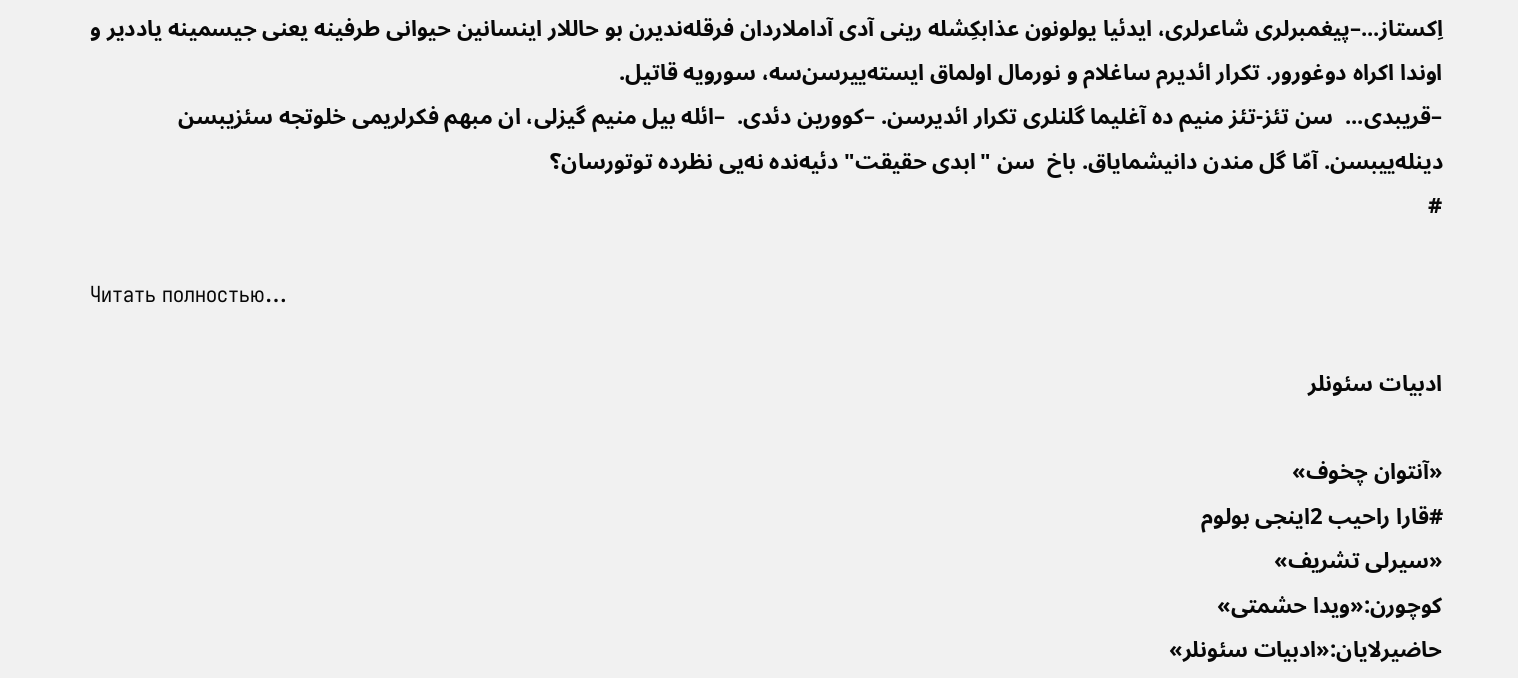اِکستاز...–پیغمبرلری شاعرلری، ایدئیا یولونون عذابکِشله رینی آدی آداملاردان فرقله‌ندیرن بو حاللار اینسانین حیوانی طرفینه یعنی جیسمینه یاددیر و اوندا اکراه دوغورور. تکرار ائدیرم ساغلام و نورمال اولماق ایسته‌ییرسن‌سه، سورویه قاتیل.
–قریبدی...  سن تئز-تئز منیم ده آغلیما گلنلری تکرار ائدیرسن. –کوورین دئدی.  –ائله بیل منیم گیزلی، ان مبهم فکرلریمی خلوتجه سئزیبسن دینله‌ییبسن. آمّا گل مندن دانیشمایاق. باخ  سن "ابدی حقیقت" دئیه‌نده نه‌یی نظرده توتورسان؟
#

Читать полностью…

ادبیات سئونلر

«آنتوان چخوف»
#قارا راحیب 2اینجی بولوم
«سیرلی تشریف»
کوچورن:«ویدا حشمتی»
حاضیرلایان:«ادبیات سئونلر»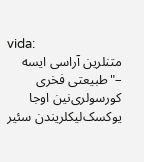vida:
متنلرین آراسی ایسه –"طبیعتی فخری کورسولری‌نین اوجا یوکسک‌لیکلریندن سئیر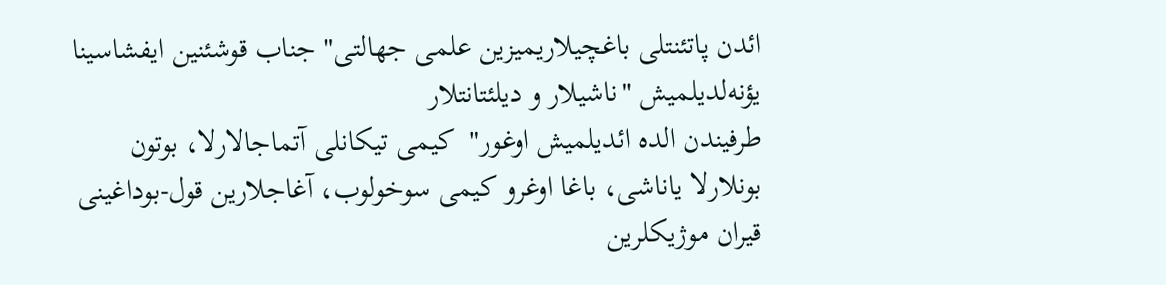ائدن پاتئنتلی باغچیلاریمیزین علمی جهالتی" جناب قوشئنین ایفشاسینا یؤنه‌لدیلمیش "ناشیلار و دیلئتانتلار
طرفیندن الده ائدیلمیش اوغور"  کیمی تیکانلی آتماجالارلا، بوتون بونلارلا یاناشی، باغا اوغرو کیمی سوخولوب، آغاجلارین قول-بوداغینی قیران موژیکلرین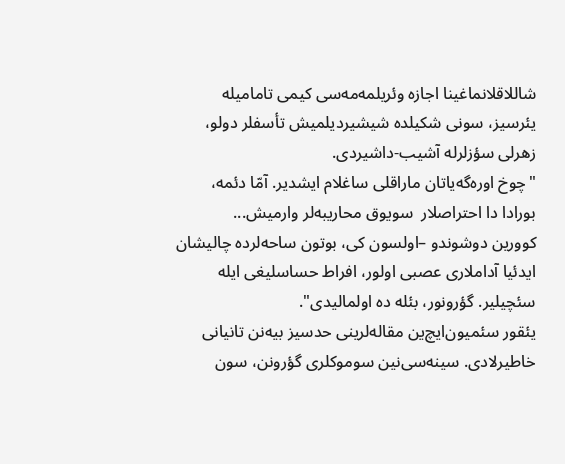شاللاقلانماغینا اجازه وئریلمه‌مه‌سی کیمی تامامیله یئرسیز، سونی شکیلده شیشیردیلمیش تأسفلر دولو، زهرلی سؤزلرله آشیب-داشیردی.
"چوخ اوره‌گه‌یاتان ماراقلی ساغلام ایشدیر. آمّا دئمه، بورادا دا احتراصلار  سویوق محاریبه‌‌لر وارمیش...
کوورین دوشوندو –اولسون کی، بوتون ساحه‌‌لرده چالیشان ایدئیا آداملاری عصبی اولور، افراط حساسلیغی ایله سئچیلیر. گؤرونور، بئله ده اولمالیدی".
یئقور سئمیون‌ایچ‌ین مقاله‌لرینی حدسیز بیه‌نن تانیانی خاطیرلادی. سینه‌سی‌نین سوموکلری گؤرونن، سون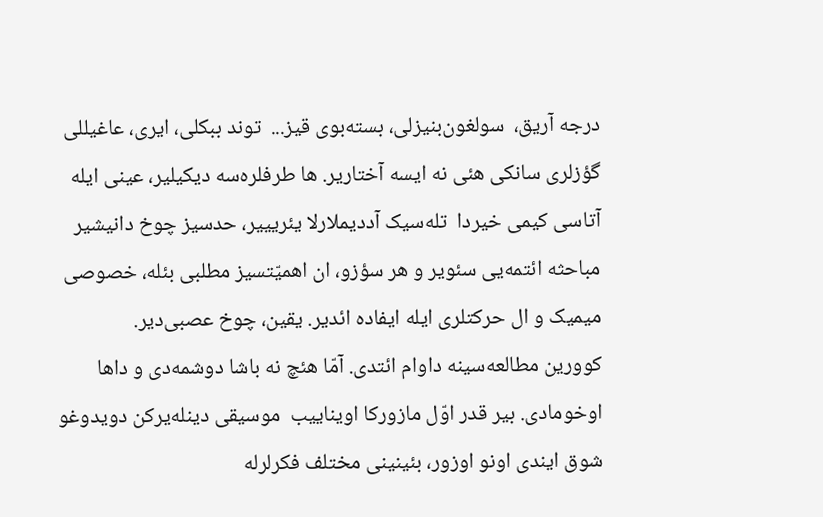درجه‌‌ آریق،  سولغون‌بنیزلی، بسته‌بوی قیز...  توند ببکلی، ایری، عاغیللی گؤزلری سانکی هئی نه ایسه آختاریر. ها طرفلره‌سه دیکیلیر، عینی ایله آتاسی کیمی خیردا  تله‌سیک آددیملارلا یئریییر، حدسیز چوخ دانیشیر مباحثه ائتمه‌یی سئویر و هر سؤزو، ان اهميّتسیز مطلبی بئله، خصوصی میمیک و ال حرکتلری ایله ایفاده ائدیر. یقین، چوخ عصبی‌دیر.
کوورین مطالعه‌سینه داوام ائتدی. آمّا هئچ نه باشا دوشمه‌دی و داها اوخومادی. بیر قدر اوّل مازورکا اویناییب  موسیقی دینله‌یرکن دویدوغو شوق ایندی اونو اوزور، بئینینی مختلف فکرلرله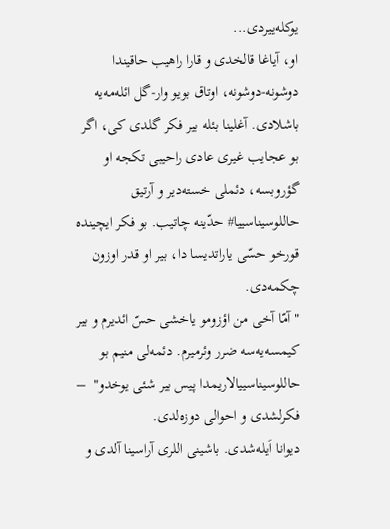یوکله‌ییردی...
او، آیاغا قالخدی و قارا راهیب حاقیندا دوشونه-دوشونه، اوتاق بویو وار-گل ائله‌مه‌یه باشلادی. آغلینا بئله بیر فکر گلدی کی، اگر بو عجایب غیری عادی راحیبی تکجه او گؤروبسه، دئملی خسته‌دیر و آرتیق حاللوسیناسییا# حدّینه چاتیب. بو فکر ایچینده قورخو حسّی یاراتدیسا دا، بیر او قدر اوزون چکمه‌دی.
"آمّا آخی من اؤزومو یاخشی حسّ ائدیرم و بیر کیمسه‌یه‌سه ضرر وئرمیرم. دئمه‌لی منیم بو حاللوسیناسییالاریمدا پیس بیر شئی یوخدو"  – فکرلشدی و احوالی دوزه‌لدی.
دیوانا اَیله‌شدی. باشینی اللری آراسینا آلدی و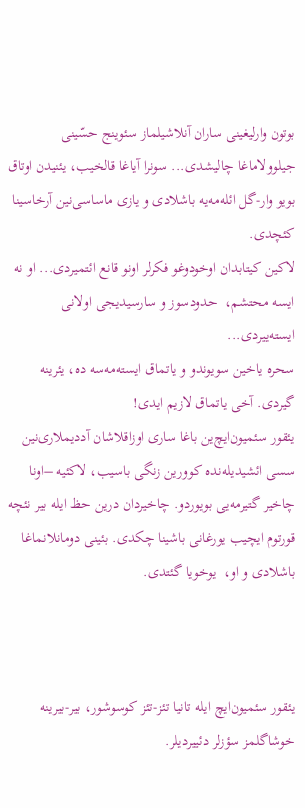بوتون وارلیغینی ساران آنلاشیلماز سئوینج حسّینی جیلوولاماغا چالیشدی... سونرا آیاغا قالخیب، یئنیدن اوتاق بویو وار-گل ائله‌مه‌یه باشلادی و یازی ماساسی‌نین آرخاسینا کئچدی.
لاکین کیتابدان اوخودوغو فکرلر اونو قانع ائتمیردی... او نه ایسه محتشم،  حدودسوز و سارسیدیجی اولانی ایسته‌ییردی...
سحره یاخین سویوندو و یاتماق ایسته‌مه‌سه ده، یئرینه گیردی. آخی یاتماق لازیم ایدی!
یئقور سئمیون‌ایچ‌ین باغا ساری اوزاقلاشان آددیملاری‌نین سسی ائشیدیله‌نده کوورین زنگی باسیب، لاکئیه –اونا چاخیر گتیرمه‌یی بویوردو. چاخیردان درین حظ ایله بیر نئچه قورتوم ایچیب یورغانی باشینا چکدی. بئینی دومانلانماغا باشلادی و او،  یوخویا گئتدی.



یئقور سئمیون‌ایچ ایله تانیا تئز-تئز کوسوشور، بیر-بیرینه خوشاگلمز سؤزلر دئییردیلر.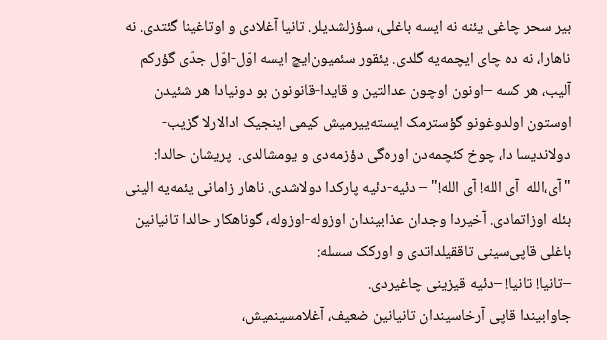بیر سحر چاغی یئنه نه ایسه باغلی، سؤزلشدیلر. تانیا آغلادی و اوتاغینا گئتدی. نه ناهارا، نه ده چای ایچمه‌یه گلدی. یئقور سئمیون‌ایچ ایسه اوّل-اوّل جدّی گؤرکم آلیب، هر کسه –اونون اوچون عدالتین و قایدا-قانونون بو دونیادا هر شئیدن اوستون اولدوغونو گؤسترمک ایسته‌ییرمیش کیمی اینجیک ادالارلا گزیب-دولاندیسا دا، چوخ کئچمه‌دن اوره‌گی دؤزمه‌دی و یومشالدی.  پریشان حالدا: "آی،الله  آی الله! آی الله!" – دئیه-دئیه پارکدا دولاشدی. ناهار زامانی یئمه‌یه الینی بئله اوزاتمادی. آخیردا وجدان عذابیندان اوزوله-اوزوله، گوناهکار حالدا تانیانین باغلی قاپی‌سینی تاققیلداتدی و اورکک سسله:
–تانیا! تانیا! –دئیه قیزینی چاغیردی.
جاوابیندا قاپی آرخاسیندان تانیانین ضعیف، آغلامسینمیش،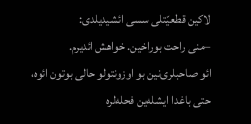لاکین قطعیّتلی سسی ائشیدیلدی:
–منی راحت بوراخین. خواهش ائدیرم.
ائو صاحبلری‌نین بو اوزونتولو حالی بوتون ائوه، حتی باغدا ایشله‌ین فحله‌لره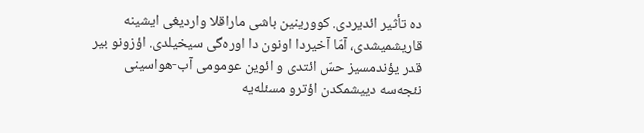ده تأثیر ائدیردی. کوورینین باشی ماراقلا واردیغی ایشینه قاریشمیشدی، آمّا آخیردا اونون دا اوره‌گی سیخیلدی. اؤزونو بیر قدر یؤندمسیز حسّ ائتدی و ائوین عومومی آب-هواسینی نئجه‌سه ديیشمکدن اؤترو مسئله‌یه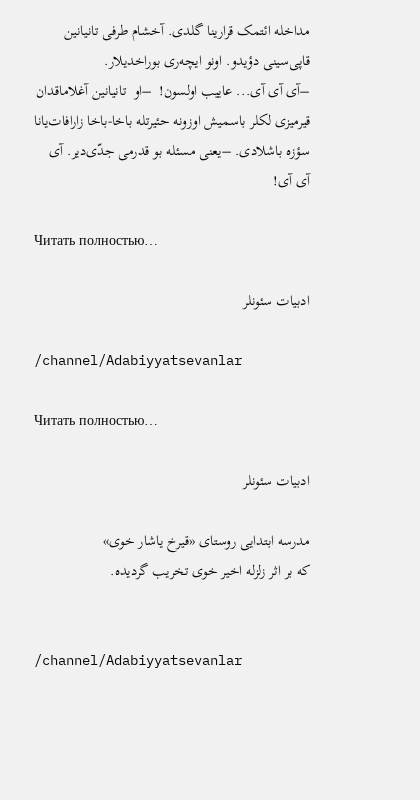مداخله ائتمک قرارینا گلدی. آخشام طرفی تانیانین قاپی‌سینی دؤیدو. اونو ایچه‌ری بوراخدیلار.
–آی آی آی... عاییب اولسون!  –او  تانیانین آغلاماقدان قیرمیزی لکلر باسمیش اوزونه حئیرتله باخا-باخا زارافات‌یانا سؤزه باشلادی. –یعنی مسئله‌ بو قدرمی جدّی‌دیر. آی آی آی!

Читать полностью…

ادبیات سئونلر

/channel/Adabiyyatsevanlar

Читать полностью…

ادبیات سئونلر

مدرسه ابتدایی روستای «قیرخ یاشار خوی»
که بر اثر زلزله اخیر خوی تخریب گردیده.


/channel/Adabiyyatsevanlar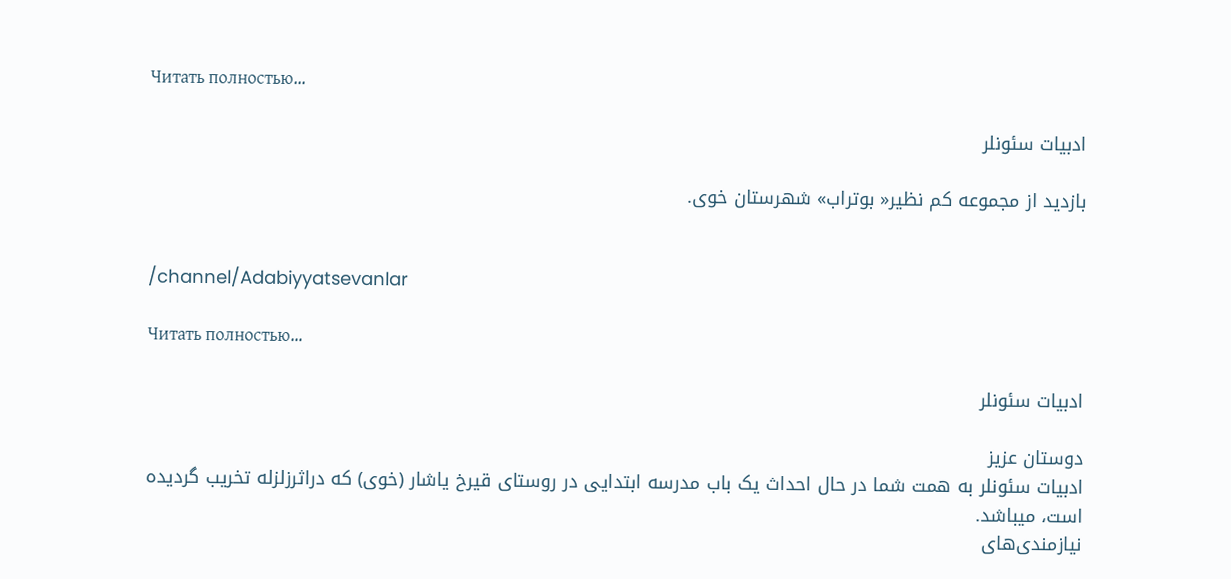Читать полностью…

ادبیات سئونلر

بازدید از مجموعه کم نظیر« بوتراب» شهرستان خوی.


/channel/Adabiyyatsevanlar

Читать полностью…

ادبیات سئونلر

دوستان عزیز
ادبیات سئونلر به همت شما در حال احداث یک باب مدرسه ابتدایی در روستای قیرخ یاشار (خوی) که دراثرزلزله تخریب گردیده است، میباشد.
نیازمندی‌های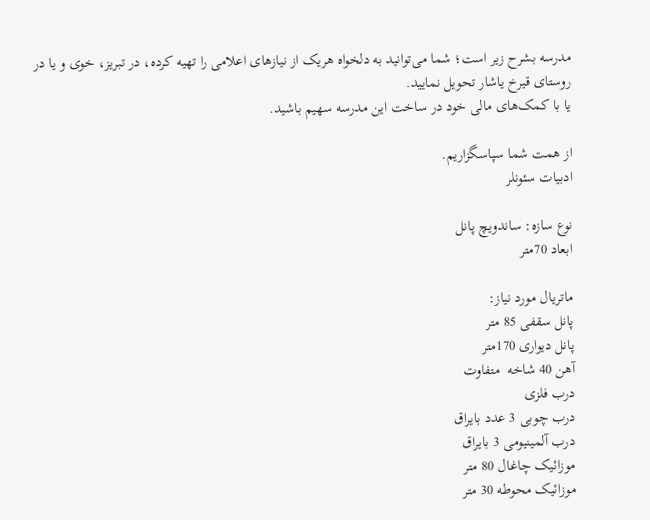مدرسه بشرح زیر است؛ شما می‌توانید به دلخواه هریک از نیازهای اعلامی را تهیه کرده، در تبریز، خوی و یا در روستای قیرخ یاشار تحویل نمایید.
یا با کمک‌های مالی خود در ساخت این مدرسه سهیم باشید.

از همت شما سپاسگزاریم.
ادبیات سئونلر

نوع سازه: ساندویچ پانل
ابعاد 70متر

ماتریال مورد نیاز:
پانل سقفی 85 متر
پانل دیواری 170متر
آهن 40 شاخه  متفاوت
درب فلزی
درب چوبی 3 عدد بایراق
درب آلمینیومی 3 بایراق
موزائیک چاغال 80 متر
موزائیک محوطه 30 متر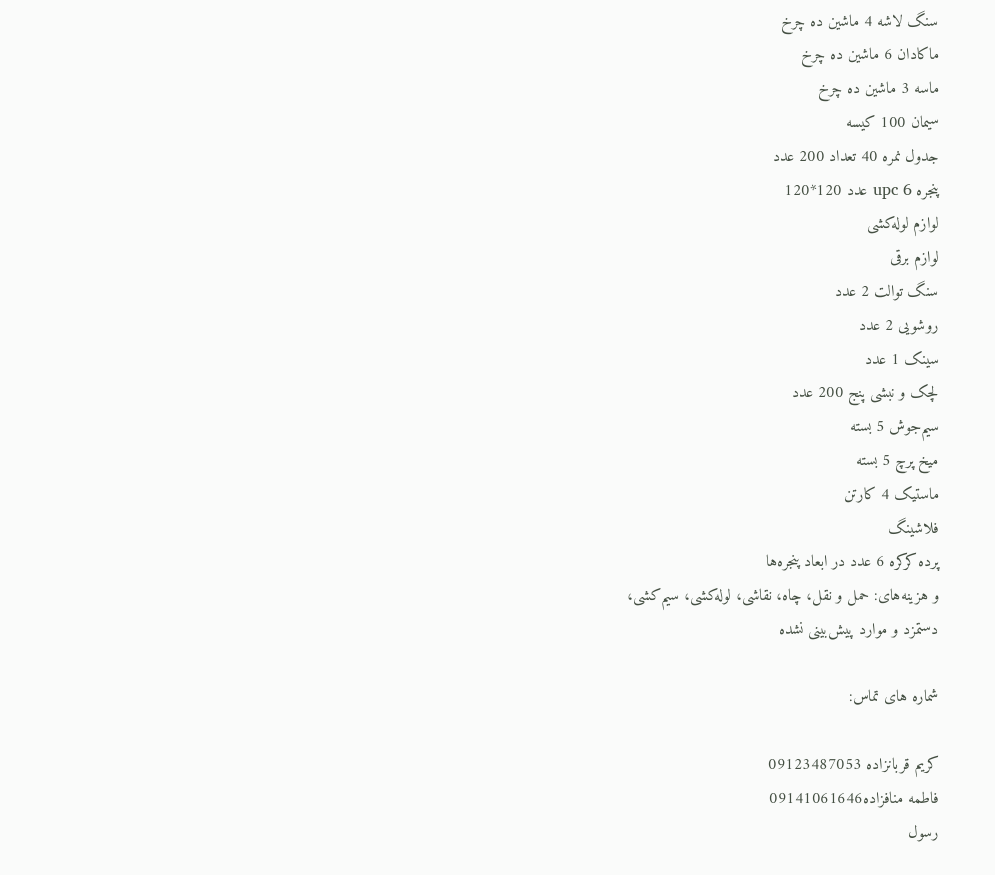سنگ لاشه 4 ماشین ده چرخ
ماکادان 6 ماشین ده چرخ
ماسه 3 ماشین ده چرخ
سیمان 100 کیسه
جدول نمره 40 تعداد 200 عدد
پنجره upc 6 عدد 120*120
لوازم لوله‌کشی
لوازم برقی
سنگ توالت 2 عدد
روشویی 2 عدد
سینک 1 عدد
لچک و نبشی پنج 200 عدد
سیم‌جوش 5 بسته
میخ پرچ 5 بسته
ماستیک 4 کارتن
فلاشینگ
پرده کرکره 6 عدد در ابعاد پنجره‌ها
و هزینه‌های: حمل و نقل، چاه، نقاشی، لوله‌کشی، سیم‌کشی،
دستمزد و موارد پیش‌بینی نشده

شماره های تماس:

کریم قربانزاده 09123487053
فاطمه منافزاده09141061646
رسول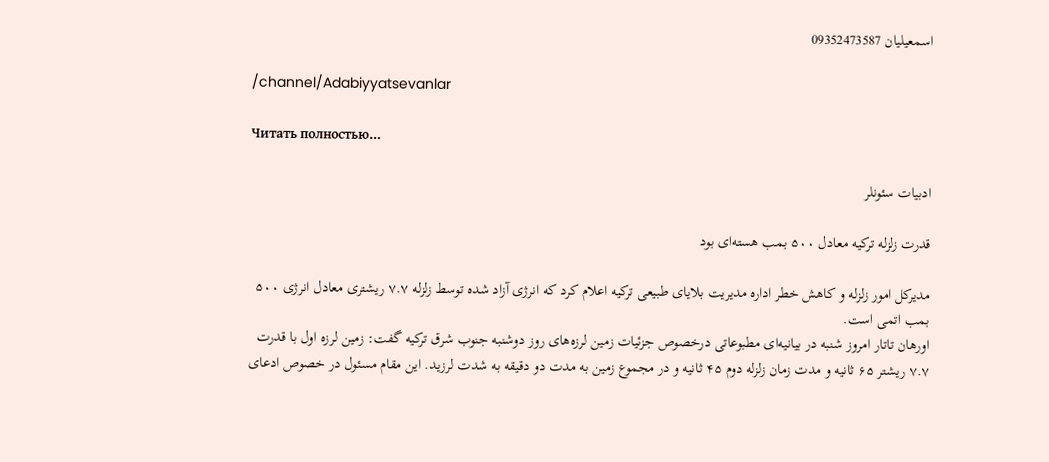اسمعیلیان 09352473587

/channel/Adabiyyatsevanlar

Читать полностью…

ادبیات سئونلر

قدرت زلزله ترکیه معادل ۵۰۰ بمب هسته‌ای بود

مدیرکل امور زلزله و کاهش خطر اداره مدیریت بلایای طبیعی ترکیه اعلام کرد که انرژی آزاد شده توسط زلزله ۷.۷ ریشتری معادل انرژی ۵۰۰ بمب اتمی است.
اورهان تاتار امروز شنبه در بیانیه‌ای مطبوعاتی درخصوص جزئیات زمین لرزه‌های روز دوشنبه جنوب شرق ترکیه گفت: زمین لرزه اول با قدرت ۷.۷ ریشتر ۶۵ ثانیه و مدت زمان زلزله دوم ۴۵ ثانیه و در مجموع زمین به مدت دو دقیقه به شدت لرزید. این مقام مسئول در خصوص ادعای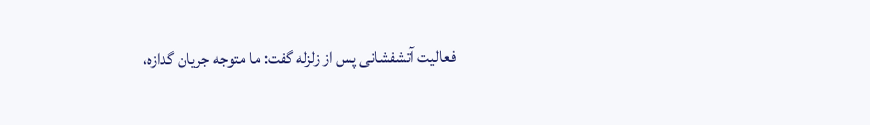فعالیت آتشفشانی پس از زلزله گفت: ما متوجه جریان گدازه،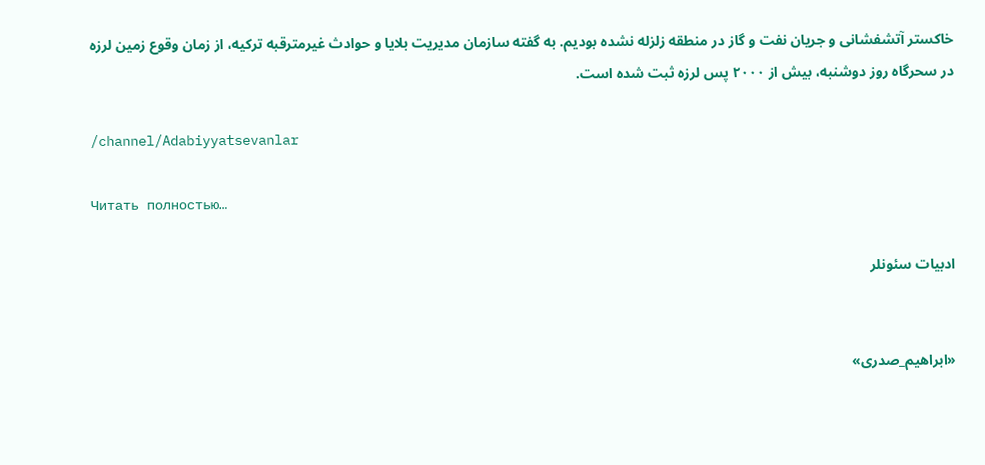خاکستر آتشفشانی و جریان نفت و گاز در منطقه زلزله نشده بودیم. به گفته سازمان مدیریت بلایا و حوادث غیرمترقبه ترکیه، از زمان وقوع زمین لرزه در سحرگاه روز دوشنبه، بیش از ۲۰۰۰ پس لرزه ثبت شده است.

/channel/Adabiyyatsevanlar

Читать полностью…

ادبیات سئونلر


«ابراهیم_صدری»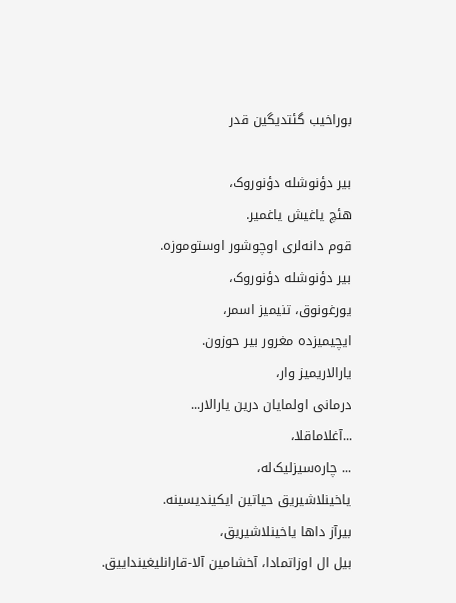بوراخیب گئتدیگین قدر

بیر دؤنوشله دؤنوروک،
هئچ یاغیش یاغمیر.
قوم دانه‌لری اوچوشور اوستوموزه.
بیر دؤنوشله دؤنوروک،
یورغونوق، تنیمیز اسمر،
ایچیمیزده مغرور بیر حوزون.
یارالاریمیز وار،
درمانی اولمایان درین یارالار...
...آغلاماقلا،
... چاره‌سیزلیک‌له،
یاخینلاشیریق حیاتین ایکیندیسینه.
بیرآز داها یاخینلاشیریق،
بیل ال اوزاتمادا، آخشامین آلا-قارانلیغینداییق.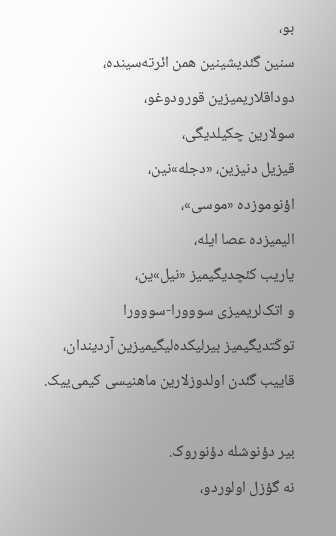بو،
سنین گئدیشینین همن ائرته‌سینده،
دوداقلاریمیزین قورودوغو،
سولارین چکیلدیگی،
قیزیل دنیزین، «دجله‌»نین،
اؤنوموزده «موسی»،
الیمیزده عصا ایله،
یاریب کئچدیگیمیز «نیل»ین،
و اتک‌لریمیزی سووورا-سووورا
توکَتدیگیمیز بیرلیکده‌لیگیمیزین آردیندان،
قاییب گئدن اولدوزلارین ماهنیسی کیمی‌ییک‌.

بیر دؤنوشله دؤنوروک.
نه گؤزل اولوردو،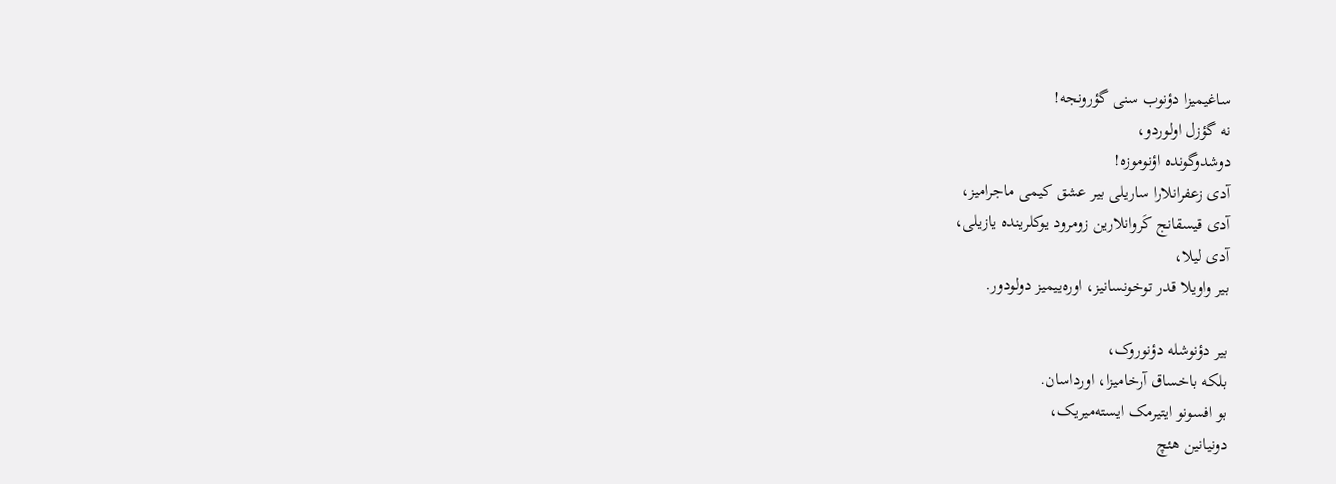ساغیمیزا دؤنوب سنی گؤرونجه!
نه گؤزل اولوردو،
دوشدوگونده اؤنوموزه!
آدی زعفرانلارا ساریلی بیر عشق کیمی ماجرامیز،
آدی قیسقانج کَروانلارین زومرود یوکلرینده یازیلی،
آدی لیلا،
بیر واویلا قدر توخونسانیز، اوره‌ییمیز دولودور.

بیر دؤنوشله دؤنوروک،
بلکه باخساق آرخامیزا، اورداسان.
بو افسونو ایتیرمک ایسته‌میریک،
دونیانین هئچ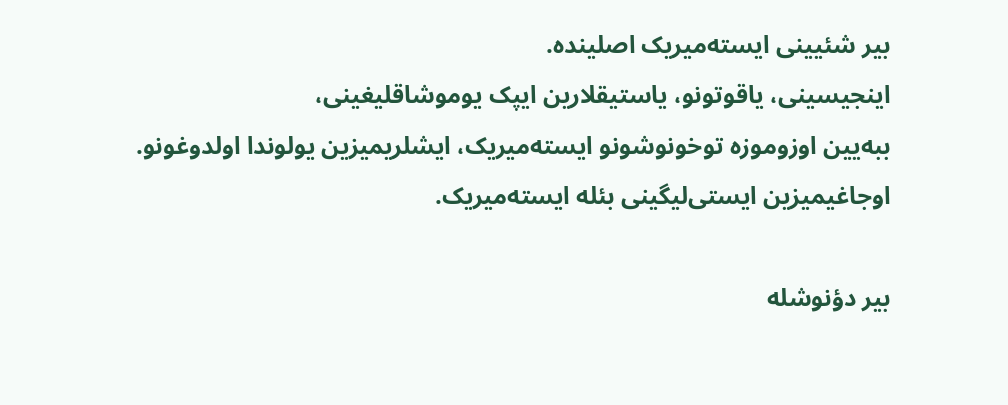بیر شئیینی ایسته‌میریک اصلینده.
اینجیسینی، یاقوتونو، یاستیقلارین ایپک یوموشاقلیغینی،
ببه‌یین اوزوموزه توخونوشونو ایسته‌میریک، ایشلریمیزین یولوندا اولدوغونو.
اوجاغیمیزین ایستی‌لیگینی بئله ایسته‌میریک.

بیر دؤنوشله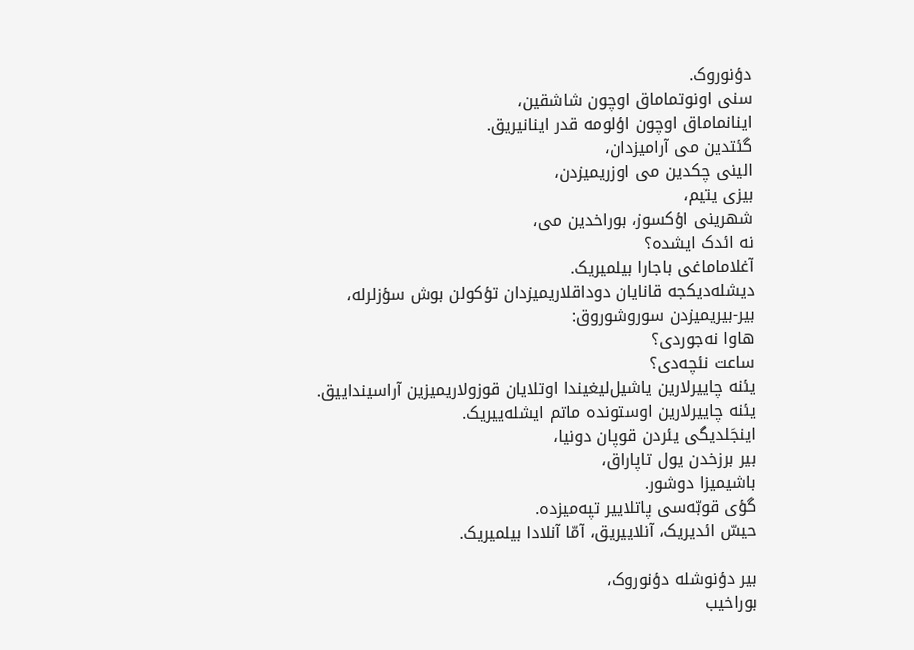دؤنوروک.
سنی اونوتماماق اوچون شاشقین،
اینانماماق اوچون اؤلومه قدر اینانیریق.
گئتدین می آرامیزدان،
الینی چکدین می اوزریمیزدن،
بیزی یتیم،
شهرینی اؤکسوز، بوراخدین می،
نه ائدک ایشده؟
آغلاماماغی باجارا بیلمیریک.
دیشله‌دیکجه قانایان دوداقلاریمیزدان تؤکولن بوش سؤزلرله،
بیر-بیریمیزدن سوروشوروق:
هاوا نه‌جور‌دی؟
ساعت نئچه‌دی؟
یئنه چاییرلارین یاشیل‌لیغیندا اوتلایان قوزولاریمیزین آراسینداییق.
یئنه چاییرلارین اوستونده ماتم ایشله‌ییریک.
اینجَلدیگی یئردن قوپان دونیا،
بیر برزخدن یول تاپاراق،
باشیمیزا دوشور.
گؤی قوبّه‌سی پاتلاییر تپه‌میزده.
حیسّ ائدیریک، آنلاییریق، آمّا آنلادا بیلمیریک.

بیر دؤنوشله دؤنوروک،
بوراخیب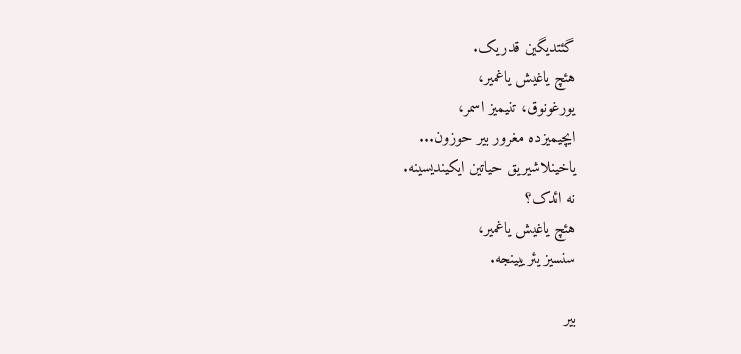گئتدیگین قدریک.
هئچ یاغیش یاغمیر،
یورغونوق، تنیمیز اسمر،
ایچیمیزده مغرور بیر حوزون...
یاخینلاشیریق حیاتین ایکیندیسینه.
نه ائدک؟
هئچ یاغیش یاغمیر،
سنسیز یئرییینجه.

بیر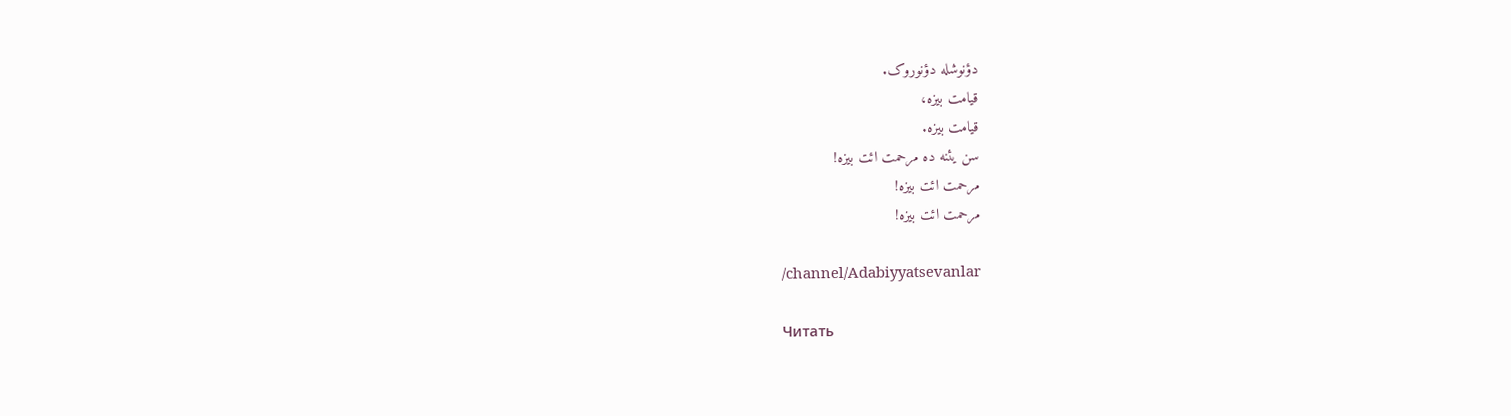دؤنوشله دؤنوروک.
قیامت بیزه،
قیامت بیزه.
سن یئنه ده مرحمت ائت بیزه!
مرحمت ائت بیزه!
مرحمت ائت بیزه!

/channel/Adabiyyatsevanlar

Читать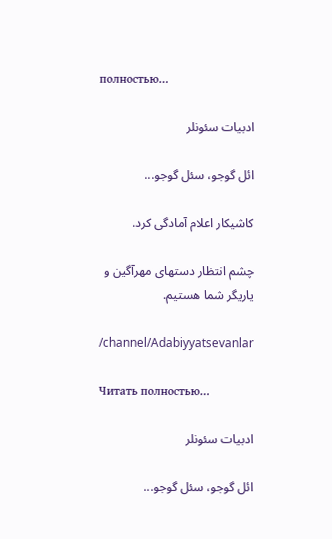полностью…

ادبیات سئونلر

ائل گوجو، سئل گوجو...

کاشیکار اعلام آمادگی کرد.

چشم انتظار دستهای مهرآگین و یاریگر شما هستیم.

/channel/Adabiyyatsevanlar

Читать полностью…

ادبیات سئونلر

ائل گوجو، سئل گوجو...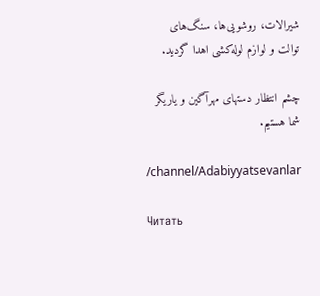شیرالات، روشویی‌ها، سنگ‌های توالت و لوازم لوله‌کشی اهدا گردید.

چشم انتظار دستهای مهرآگین و یاریگر شما هستیم.

/channel/Adabiyyatsevanlar

Читать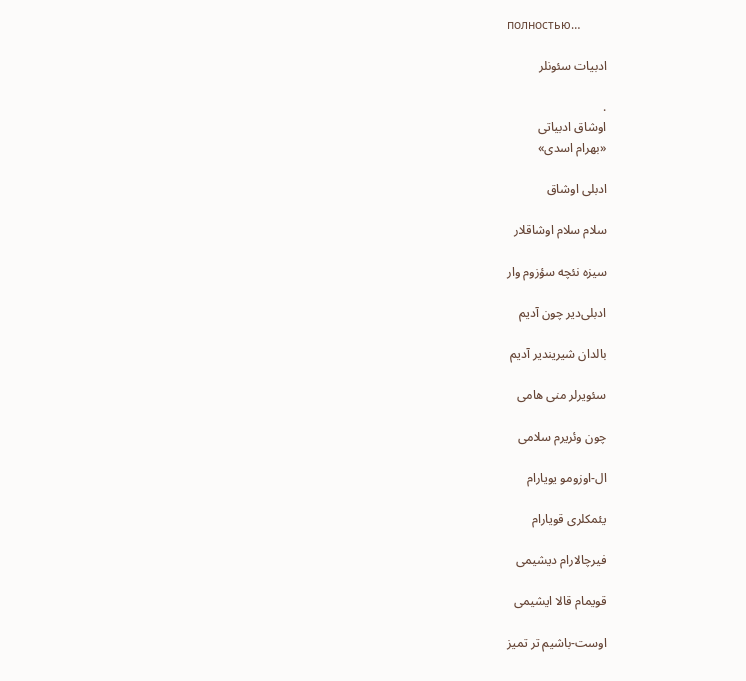полностью…

ادبیات سئونلر

.
اوشاق ادبیاتی
«بهرام اسدی»

ادبلی اوشاق

سلام سلام اوشاقلار

سیزه نئچه سؤزوم وار

ادبلی‌دیر چون آدیم

بالدان شیریندیر آدیم

سئویرلر منی هامی

چون وئریرم سلامی

ال-اوزومو یویارام

یئمکلری قویارام

فیرچالارام دیشیمی

قویمام قالا ایشیمی

اوست-باشیم تر تمیز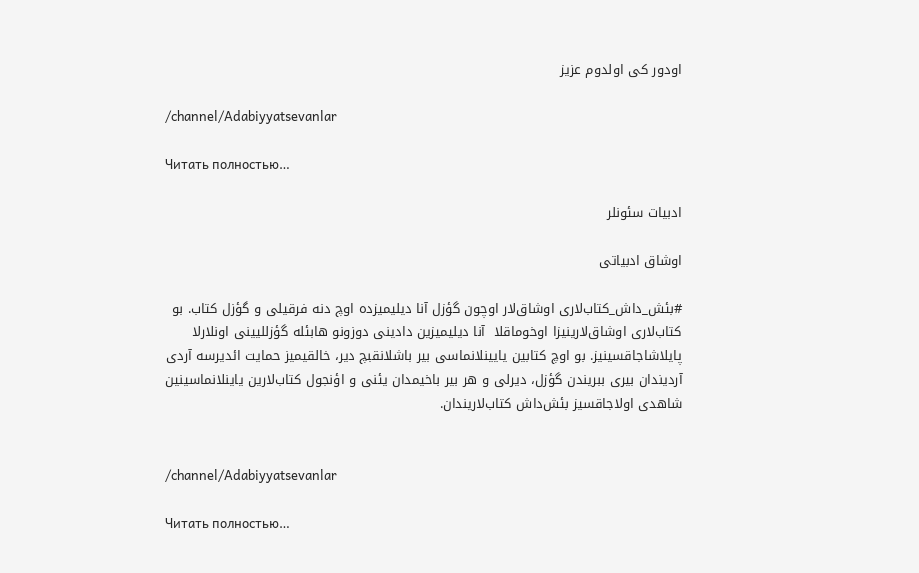اودور کی اولدوم عزیز

/channel/Adabiyyatsevanlar

Читать полностью…

ادبیات سئونلر

اوشاق ادبیاتی

#بئش_داش_کتاب‌لاری اوشاق‌لار اوچون گؤزل آنا دیلیمیزده اوچ دنه فرقیلی و گؤزل کتاب. بو کتاب‌لاری اوشاق‌لارینیزا اوخوماقلا  آنا دیلیمیزین دادینی دوزونو هابئله گؤزللیینی اونلارلا پایلاشاجاقسینیز. بو اوچ کتابین یایینلانماسی بیر باشلانقبچ دیر، خالقیمیز حمایت ائدیرسه آردی آردیندان بیری ببریندن گؤزل، دیرلی و هر بیر باخیمدان یئنی و اؤنجول کتاب‌لارین یاینلانماسینین شاهدی اولاجاقسیز بئش‌داش کتاب‌لاریندان.


/channel/Adabiyyatsevanlar

Читать полностью…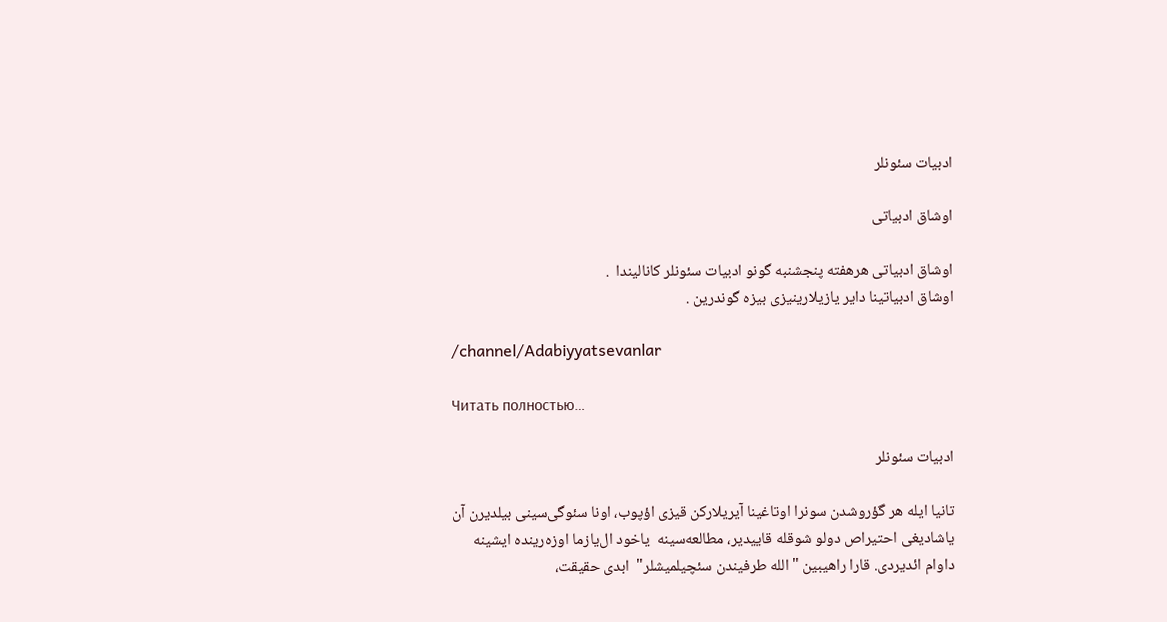ادبیات سئونلر

اوشاق ادبیاتی

اوشاق ادبیاتی هرهفته پنجشنبه گونو ادبیات سئونلر کانالیندا  .
اوشاق ادبیاتینا دایر یازیلارینیزی بیزه گوندرین .

/channel/Adabiyyatsevanlar

Читать полностью…

ادبیات سئونلر

تانیا ایله هر گؤروشدن سونرا اوتاغینا آیریلارکن قیزی اؤپوب، اونا سئوگی‌سینی بیلدیرن آن یاشادیغی احتیراص دولو شوقله قاییدیر، مطالعه‌سینه  یاخود ال‌یازما اوزه‌رینده ایشینه داوام ائدیردی. قارا راهیبین "الله طرفیندن سئچیلمیشلر"  ابدی حقیقت،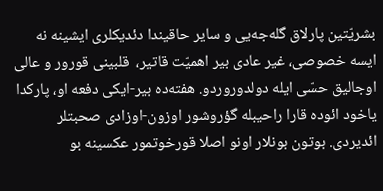بشریّتین پارلاق گله‌جه‌یی و سایر حاقیندا دئدیکلری ایشینه نه ایسه خصوصی، غیر عادی بیر اهميّت قاتیر،  قلبینی قورور و عالی اوجالیق حسّی ایله دولدوروردو. هفته‌ده بیر-ایکی دفعه‌ او، پارکدا یاخود ائوده قارا راحیبله گؤروشور اوزون-اوزادی صحبتلر ائدیردی. بوتون بونلار اونو اصلا قورخوتمور عکسینه بو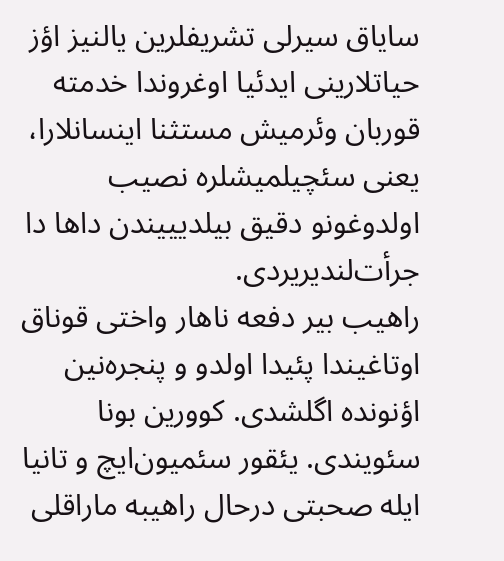سایاق سیرلی تشریفلرین یالنیز اؤز حیاتلارینی ایدئیا اوغروندا خدمته قوربان وئرمیش مستثنا اینسانلارا، یعنی سئچیلمیشلره نصیب اولدوغونو دقیق بیلدیییندن داها دا جرأت‌لندیریردی.
راهیب بیر دفعه‌ ناهار واختی قوناق اوتاغیندا پئیدا اولدو و پنجره‌نین اؤنونده اگلشدی. کوورین بونا سئویندی. یئقور سئمیون‌ایچ و تانیا ایله صحبتی درحال راهیبه ماراقلی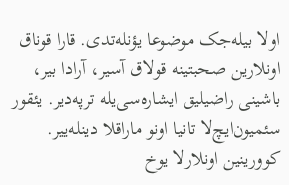اولا بیله‌جک موضوعا یؤنله‌تدی. قارا قوناق اونلارین صحبتینه قولاق آسیر، آرادا بیر، باشینی راضیلیق ایشاره‌سی‌یله ترپه‌دیر. یئقور سئمیون‌ایچ‌لا تانیا اونو ماراقلا دینله‌ییر. کوورینین اونلارلا یوخ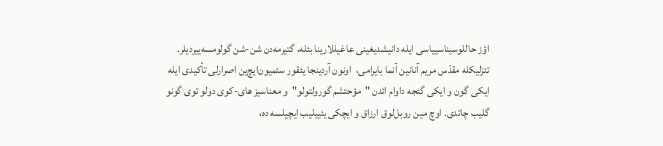اؤز حاللوسیناسییاسی ایله دانیشدیغینی عاغیللارینا بئله، گتیرمه‌دن شن-شن گولومسه‌ییردیلر.
تئزلیکله مقدّس مریم آنانین آنما بایرامی،  اونون آردینجا یئقور سئمیون‌ایچ‌ین اصرارلی تأکیدی ایله ایکی گون و ایکی گئجه داوام ائدن "مؤحتشم گورولتولو"  و معناسیز های-کوی دولو توی گونو گلیب چاتدی. اوچ مین روبل‌لوق ارزاق و ایچکی یئییلیب ایچیلسه ده،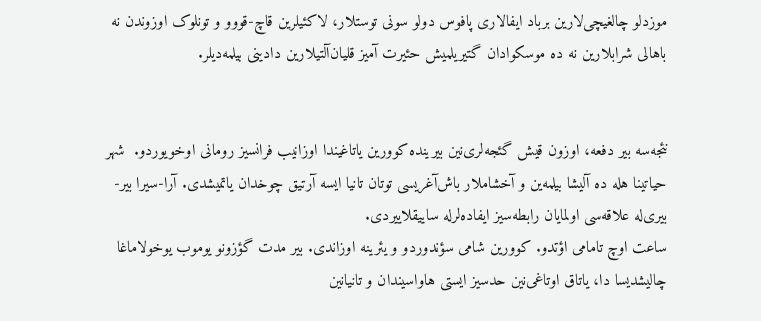موزدلو چالغیچی‌لارین برباد ایفالاری پافوس دولو سونی توستلار، لاکئیلرین قاچ-قووو و تونلوک اوزوندن نه باهالی شرابلارین نه ده موسکوادان گتیریلمیش حئیرت آمیز قلیان‌آلتیلارین دادینی بیلمه‌دیلر.


نئجه‌سه بیر دفعه‌، اوزون قیش گئجه‌لری‌نین بیرینده کوورین یاتاغیندا اوزانیب فرانسیز رومانی اوخویوردو‌.  شهر حیاتینا هله ده آلیشا بیلمه‌ین و آخشاملار باش‌آغریسی توتان تانیا ایسه آرتیق چوخدان یاتمیشدی. آرا-سیرا بیر-بیری‌له علاقه‌‌سی اولمایان رابطه‌‌سیز ایفاده‌لرله ساییقلاییردی.
ساعت اوچ تامامی اؤتدو. کوورین شامی سؤندوردو و یئرینه اوزاندی. بیر مدت گؤزونو یوموب یوخولاماغا چالیشدیسا دا، یاتاق اوتاغی‌نین حدسیز ایستی هاواسیندان و تانیانین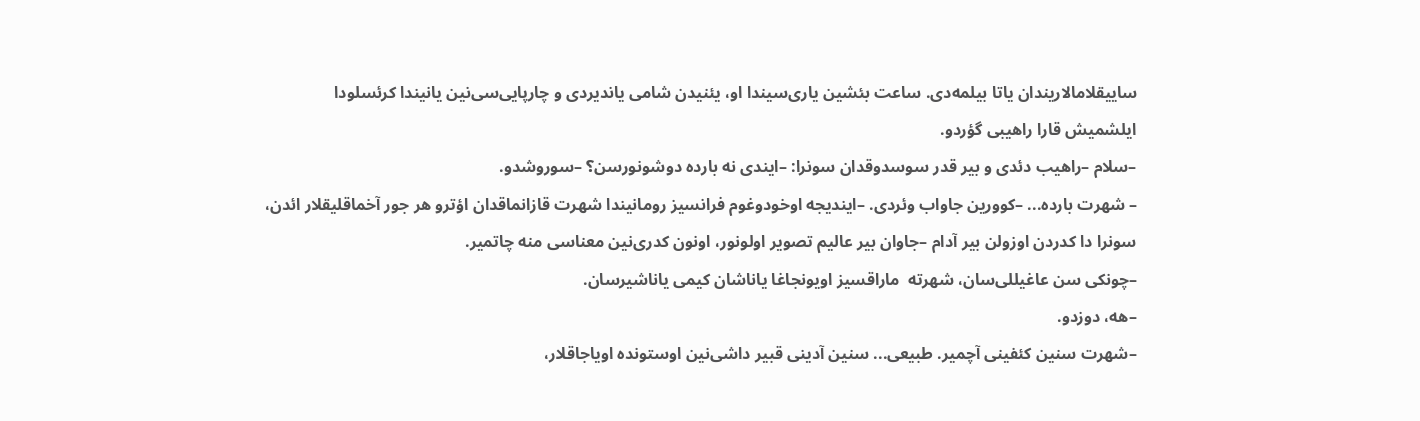ساییقلامالاریندان یاتا بیلمه‌دی. ساعت بئشین یاری‌سیندا او، یئنیدن شامی یاندیردی و چارپایی‌سی‌نین یانیندا کرئسلودا ایلشمیش قارا راهیبی گؤردو.
–سلام –راهیب دئدی و بیر قدر سوسدوقدان سونرا: –ایندی نه بارده دوشونورسن؟ –سوروشدو.
– شهرت بارده... –کوورین جاواب وئردی. –ایندیجه اوخودوغوم فرانسیز رومانیندا شهرت قازانماقدان اؤترو هر جور آخماقلیقلار ائدن، سونرا دا کدردن اوزولن بیر آدام –جاوان بیر عالیم تصویر اولونور، اونون کدری‌نین معناسی منه چاتمیر.
–چونکی سن عاغیللی‌سان، شهرته  ماراقسیز اویونجاغا یاناشان کیمی یاناشیرسان.
–هه، دوزدو.
–شهرت سنین کئفینی آچمیر. طبیعی... سنین آدینی قبیر داشی‌نین اوستونده اویاجاقلار،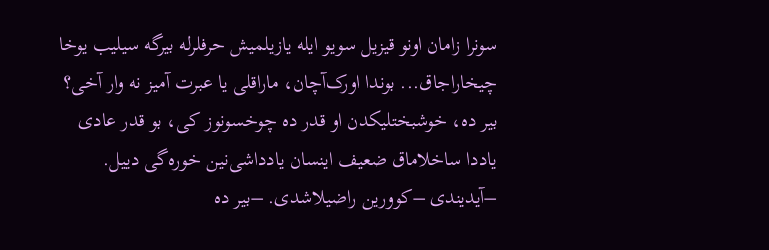سونرا زامان اونو قیزیل سویو ایله یازیلمیش حرفلرله بیرگه سیلیب یوخا چیخاراجاق... بوندا اورک‌آچان، ماراقلی یا عبرت آمیز نه وار آخی؟ بیر ده، خوشبختلیکدن او قدر ده چوخسونوز کی، بو قدر عادی یاددا ساخلاماق ضعیف اینسان یادداشی‌نین خوره‌گی دییل.
–آیدیندی –کوورین راضیلاشدی. –بیر ده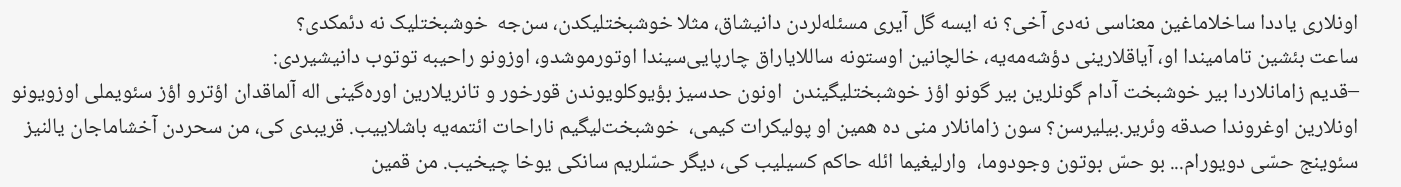اونلاری یاددا ساخلاماغین معناسی نه‌دی آخی؟ نه ایسه گل آیری مسئله‌لردن دانیشاق، مثلا خوشبختلیکدن، سن‌جه  خوشبختلیک نه دئمکدی؟
ساعت بئشین تامامیندا او، آیاقلارینی دؤشه‌مه‌یه، خالچانین اوستونه ساللایاراق چارپایی‌سیندا اوتورموشدو، اوزونو راحیبه توتوب دانیشیردی:
–قدیم زامانلاردا بیر خوشبخت آدام گونلرین بیر گونو اؤز خوشبختلیگیندن  اونون حدسیز بؤیوکلویوندن قورخور و تانریلارین اوره‌گینی اله آلماقدان اؤترو اؤز سئویملی اوزویونو اونلارین اوغروندا صدقه‌‌ وئریر.بیلیرسن؟ سون زامانلار منی ده همین او پولیکرات کیمی،  خوشبخت‌لیگیم ناراحات ائتمه‌یه باشلاییب. قریبدی کی، من سحردن آخشاماجان یالنیز سئوینج حسّی دویورام... بو حسّ بوتون وجودوما،  وارلیغیما ائله حاکم کسیلیب کی، دیگر حسّلریم سانکی یوخا چیخیب. من قمین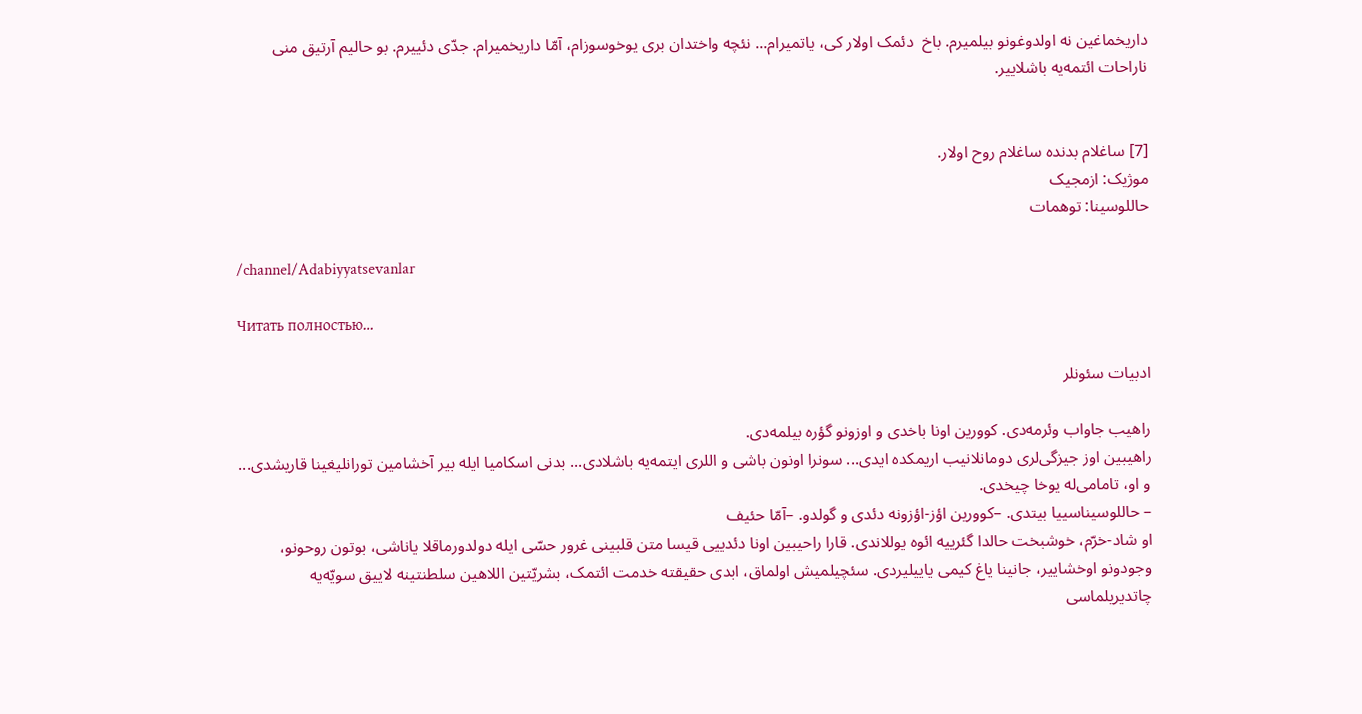داریخماغین نه اولدوغونو بیلمیرم. باخ  دئمک اولار کی، یاتمیرام... نئچه واختدان بری یوخوسوزام، آمّا داریخمیرام. جدّی دئییرم. بو حالیم آرتیق منی ناراحات ائتمه‌یه باشلاییر.


[7] ساغلام بدنده ساغلام روح اولار.
موژیک: ازمجیک
حاللوسینا: توهمات

/channel/Adabiyyatsevanlar

Читать полностью…

ادبیات سئونلر

راهیب جاواب وئرمه‌دی. کوورین اونا باخدی و اوزونو گؤره بیلمه‌دی.
راهیبین اوز جیزگی‌لری دومانلانیب اریمکده ایدی... سونرا اونون باشی و اللری ایتمه‌یه باشلادی... بدنی اسکامیا ایله بیر آخشامین تورانلیغینا قاریشدی...  و او، تامامی‌له یوخا چیخدی.
– حاللوسیناسییا بیتدی. –کوورین اؤز-اؤزونه دئدی و گولدو. –آمّا حئیف
او شاد-خرّم، خوشبخت حالدا گئرییه ائوه یوللاندی. قارا راحیبین اونا دئدییی قیسا متن قلبینی غرور حسّی ایله دولدورماقلا یاناشی، بوتون روحونو،  وجودونو اوخشاییر، جانینا یاغ کیمی یاییلیردی. سئچیلمیش اولماق، ابدی حقیقته خدمت ائتمک، بشریّتین اللاهین سلطنتینه لاییق سويّه‌یه چاتدیریلماسی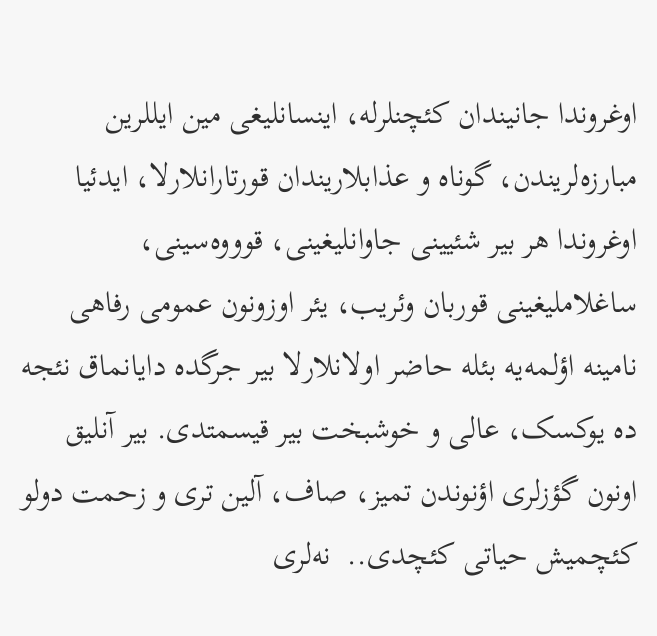اوغروندا جانیندان کئچنلرله، اینسانلیغی مین ایللرین مبارزه‌لریندن، گوناه و عذابلاریندان قورتارانلارلا، ایدئیا اوغروندا هر بیر شئیینی جاوانلیغینی، قوووه‌سینی، ساغلاملیغینی قوربان وئریب، یئر اوزونون عمومی رفاهی نامینه اؤلمه‌یه بئله حاضر اولانلارلا بیر جرگده دایانماق نئجه ده یوکسک، عالی و خوشبخت بیر قیسمتدی. بیر آنلیق اونون گؤزلری اؤنوندن تمیز، صاف، آلین تری و زحمت دولو کئچمیش حیاتی کئچدی‌..  نه‌لری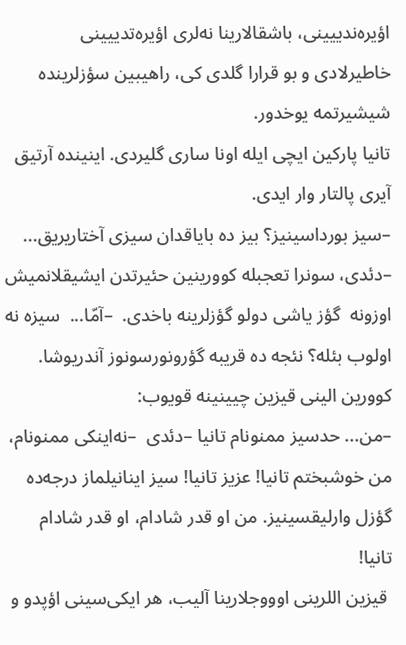اؤیره‌ندییینی، باشقالارینا نه‌لری اؤیره‌تدییینی خاطیرلادی و بو قرارا گلدی کی، راهیبین سؤزلرینده شیشیرتمه یوخدور.
تانیا پارکین ایچی ایله اونا ساری گلیردی. اینینده آرتیق آیری پالتار وار ایدی.
–سیز بورداسینیز؟ بیز ده بایاقدان سیزی آختاریریق... –دئدی، سونرا تعجبله کوورینین حئیرتدن ایشیقلانمیش اوزونه  گؤز یاشی دولو گؤزلرینه باخدی.  –آمّا...  سیزه نه اولوب بئله؟ نئجه ده قریبه گؤرونورسونوز آندریوشا‌.
کوورین الینی قیزین چیینینه قویوب:
–من... حدسیز ممنونام تانیا –دئدی  –نه‌اینکی ممنونام، من خوشبختم تانیا! عزیز تانیا! سیز اینانیلماز درجه‌‌ده گؤزل وارلیقسینیز. من او قدر شادام، او قدر شادام تانیا!
 قیزین اللرینی اوووجلارینا آلیب، هر ایکی‌سینی اؤپدو و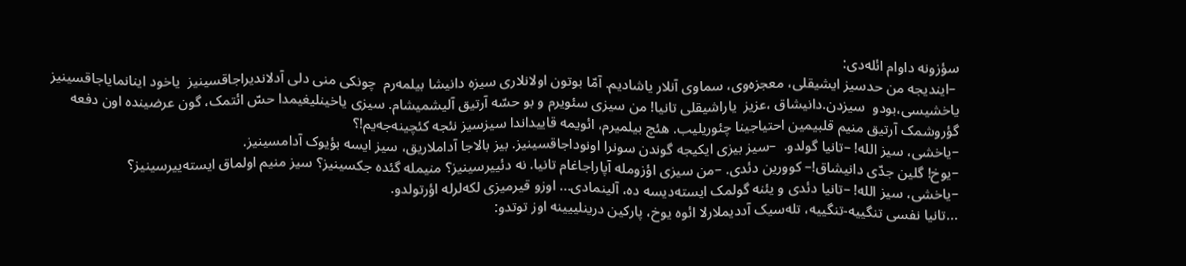سؤزونه داوام ائله‌دی:
 –ایندیجه من حدسیز ایشیقلی، معجزه‌وی، سماوی آنلار یاشادیم. آمّا بوتون اولانلاری سیزه دانیشا بیلمه‌رم  چونکی منی دلی آدلاندیراجاقسینیز  یاخود اینانمایاجاقسینیز‌  یاخشیسی،بودو  سیزدن.دانیشاق ،عزیز  یاراشیقلی تانیا! من سیزی سئویرم و بو حسّه‌‌ آرتیق آلیشمیشام. سیزی یاخینلیغیمدا حسّ ائتمک، گون عرضینده اون دفعه‌ گؤروشمک آرتیق منیم قلبیمین احتیاجینا چئوریلیب. هئچ بیلمیرم، ائویمه قاییداندا سیزسیز نئجه کئچینه‌جه‌یم!؟
–یاخشی، سیز الله! –تانیا گولدو.  –سیز بیزی ایکیجه گوندن سونرا اونوداجاقسینیز. بیز بالاجا آداملاریق، سیز ایسه بؤیوک آدامسینیز.
–یوخ! گلین جدّی دانیشاق!– کوورین دئدی. –من سیزی اؤزومله آپاراجاغام تانیا. نه دئییرسینیز؟ منیمله گئده جکسینیز؟ سیز منیم اولماق ایسته‌ییرسینیز؟
–یاخشی، سیز الله! –تانیا دئدی و یئنه گولمک ایسته‌دیسه ده، آلینمادی... اوزو قیرمیزی لکه‌لرله اؤرتولدو.
...تانیا نفسی تنگییه-تنگییه، تله‌سیک آددیملارلا ائوه یوخ، پارکین درینلییینه اوز توتدو: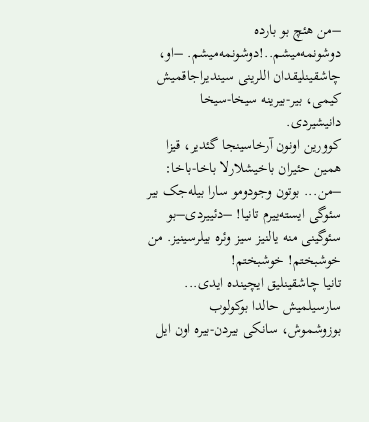–من هئچ بو بارده دوشونمه‌میشم..!دوشونمه‌میشم. –او، چاشقینلیقدان اللرینی سیندیراجاقمیش کیمی، بیر-بیرینه سیخا-سیخا دانیشیردی.
کوورین اونون آرخاسینجا گئدیر، قیزا همین حئیران باخیشلارلا باخا-باخا:
–من... بوتون وجودومو سارا بیله‌جک بیر سئوگی ایسته‌ییرم تانیا! –دئییردی–بو سئوگینی منه یالنیز سیز وئره بیلرسینیز. من خوشبختم! خوشبختم!
تانیا چاشقینلیق ایچینده ایدی...  سارسیلمیش حالدا بوکولوب بوزوشموش، سانکی بیردن-بیره اون ایل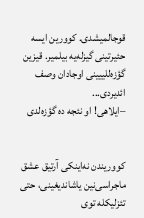قوجالمیشدی. کوورین ایسه حئیرتینی گیزله‌یه بیلمیر. قیزین گؤزه‌للییینی اوجادان وصف ائدیردی...
–ایلاهی! او نئجه ده گؤزه‌لدی


کووریندن نه‌اینکی آرتیق عشق ماجراسی‌نین یاشاندیغینی، حتی تئزلیکله توی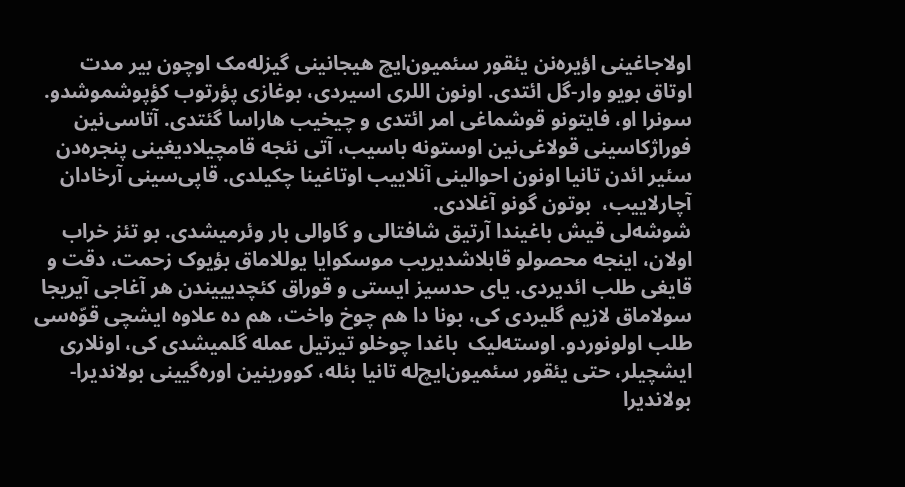اولاجاغینی اؤیره‌نن یئقور سئمیون‌ایچ هیجانینی گیزله‌مک اوچون بیر مدت اوتاق بویو وار-گل ائتدی. اونون اللری اسیردی، بوغازی پؤرتوب کؤپوشموشدو. سونرا او، فایتونو قوشماغی امر ائتدی و چیخیب هاراسا گئتدی. آتاسی‌نین  فوراژکاسینی قولاغی‌نین اوستونه باسیب، آتی نئجه قامچیلادیغینی پنجره‌دن سئیر ائدن تانیا اونون احوالینی آنلاییب اوتاغینا چکیلدی. قاپی‌سینی آرخادان آچارلاییب،  بوتون گونو آغلادی.
شوشه‌لی قیش باغیندا آرتیق شافتالی و گاوالی بار وئرمیشدی. بو تئز خراب اولان، اینجه محصولو قابلاشدیریب موسکوایا یوللاماق بؤیوک زحمت، دقت و قایغی طلب ائدیردی. یای حدسیز ایستی و قوراق کئچدیییندن هر آغاجی آیریجا سولاماق لازیم گلیردی کی، بونا دا هم چوخ واخت، هم ده علاوه‌ ایشچی قوّه‌سی طلب اولونوردو. اوسته‌لیک  باغدا چوخلو تیرتیل عمله گلمیشدی کی، اونلاری ایشچیلر، حتی یئقور سئمیون‌ایچ‌له تانیا بئله، کوورینین اوره‌گیینی بولاندیرا-بولاندیرا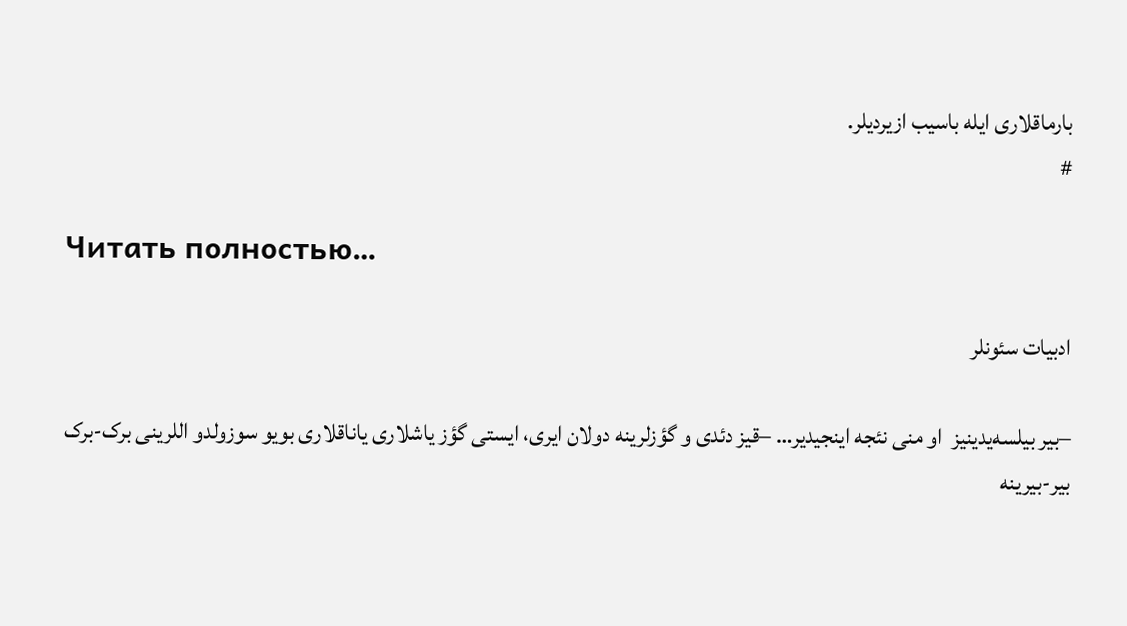بارماقلاری ایله باسیب ازیردیلر.
#

Читать полностью…

ادبیات سئونلر

–بیر بیلسه‌یدینیز  او منی نئجه اینجیدیر… –قیز دئدی و گؤزلرینه دولان ایری، ایستی گؤز یاشلاری یاناقلاری بویو سوزولدو اللرینی برک-برک بیر-بیرینه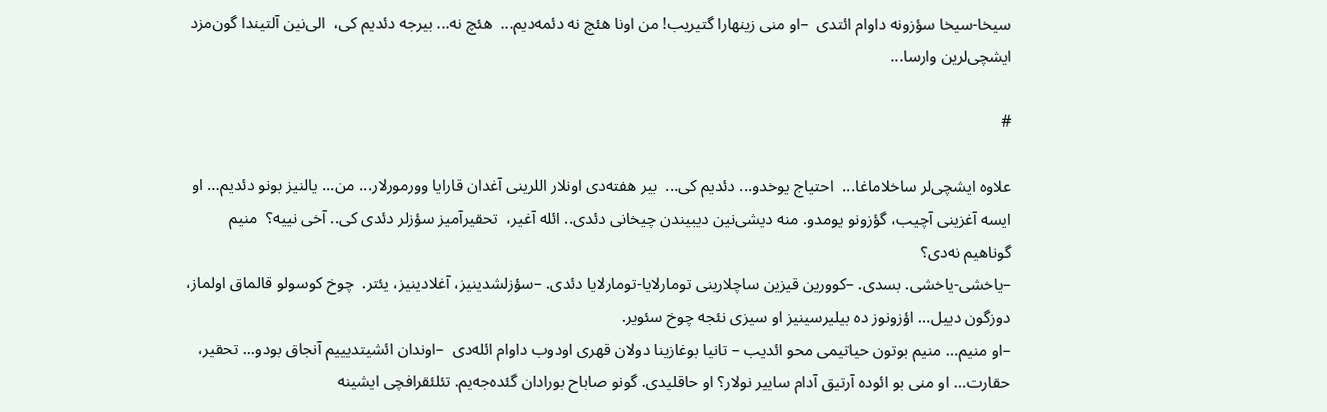سیخا-سیخا سؤزونه داوام ائتدی  –او منی زینهارا گتیریب! من اونا هئچ نه دئمه‌دیم...  هئچ نه... بیرجه دئدیم کی،  الی‌نین آلتیندا گون‌مزد ایشچی‌لرین وارسا...

#

علاوه‌ ایشچی‌لر ساخلاماغا...  احتیاج یوخدو... دئدیم کی...  بیر هفته‌دی اونلار اللرینی آغدان قارایا وورمورلار... من... یالنیز بونو دئدیم… او ایسه آغزینی آچیب، گؤزونو یومدو. منه دیشی‌نین دیبیندن چیخانی دئدی.. ائله آغیر،  تحقیرآمیز سؤزلر دئدی کی.. آخی نییه؟  منیم گوناهیم نه‌دی؟
–یاخشی-یاخشی. بسدی. –کوورین قیزین ساچلارینی تومارلایا-تومارلایا دئدی. –سؤزلشدینیز، آغلادینیز، یئتر.  چوخ کوسولو قالماق اولماز، دوزگون دییل… اؤزونوز ده بیلیرسینیز او سیزی نئجه چوخ سئویر.
–او منیم… منیم بوتون حیاتیمی محو ائدیب – تانیا بوغازینا دولان قهری اودوب داوام ائله‌دی  –اوندان ائشیتدیییم آنجاق بودو... تحقیر،  حقارت… او منی بو ائوده آرتیق آدام ساییر نولار؟ او حاقلیدی. گونو صاباح بورادان گئده‌جه‌یم. تئلئقرافچی ایشینه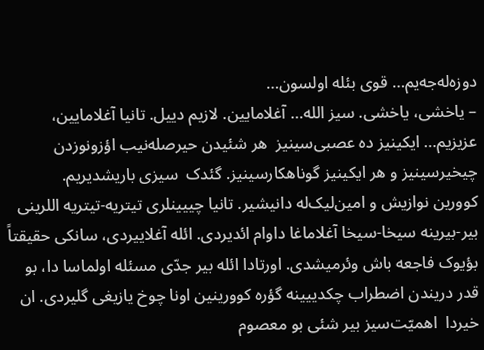دوزه‌له‌جه‌یم… قوی بئله اولسون…
– یاخشی، یاخشی. سیز الله… آغلامایین. لازیم دییل. تانیا آغلامایین، عزیزیم… ایکینیز ده عصبی‌سینیز  هر شئیدن حیرصله‌نیب اؤزونوزدن چیخیرسینیز و هر ایکینیز گوناهکارسینیز. گئدک  سیزی باریشدیریم.
کوورین نوازیش و امین‌لیک‌له دانیشیر. تانیا چییینلری تیتریه-تیتریه اللرینی بیر-بیرینه سیخا-سیخا آغلاماغا داوام ائدیردی. ائله آغلاییردی، سانکی حقیقتاً  بؤیوک فاجعه‌‌ باش وئرمیشدی. اورتادا ائله بیر جدّی مسئله‌ اولماسا دا، بو قدر دریندن اضطراب چکدییینه گؤره کوورینین اونا چوخ یازیغی گلیردی. ان خیردا  اهميّت‌سیز بیر شئی بو معصوم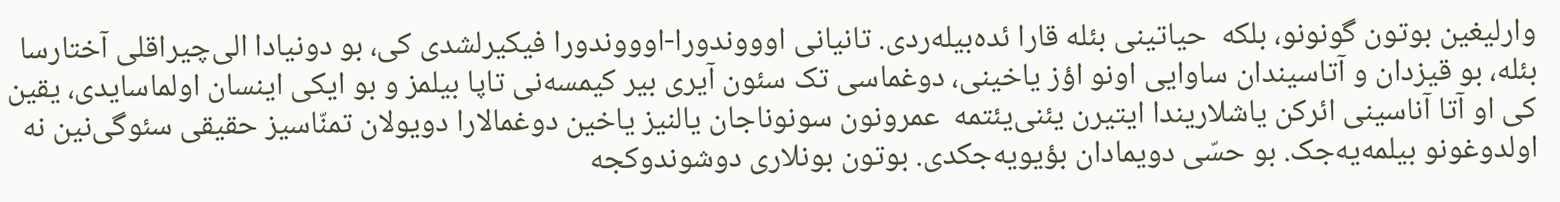وارلیغین بوتون گونونو، بلکه  حیاتینی بئله قارا ئده‌بیله‌ردی. تانیانی اوووندورا-اوووندورا فیکیرلشدی کی، بو دونیادا الی‌چیراقلی آختارسا بئله، بو قیزدان و آتاسیندان ساوایی اونو اؤز یاخینی، دوغماسی‌ تک سئون آیری بیر کیمسه‌نی تاپا بیلمز و بو ایکی اینسان اولماسایدی، یقین کی او آتا آناسینی ائرکن یاشلاریندا ایتیرن یئنی‌یئتمه  عمرونون سونوناجان یالنیز یاخین دوغمالارا دویولان تمنّاسیز حقیقی سئوگی‌نین نه اولدوغونو بیلمه‌یه‌جک. بو حسّی دویمادان بؤیویه‌جکدی. بوتون بونلاری دوشوندوکجه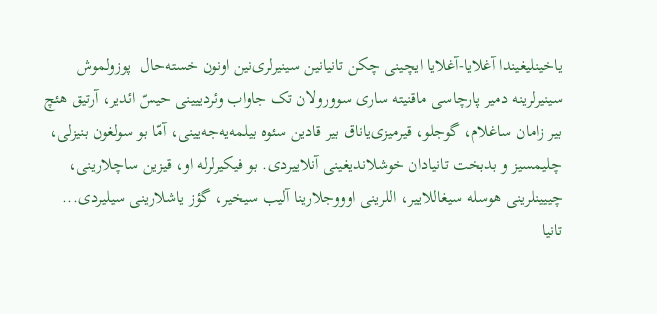یاخینلیغیندا آغلایا-آغلایا ایچینی چکن تانیانین سینیرلری‌نین اونون خسته‌حال  پوزولموش سینیرلرینه دمیر پارچاسی ماقنیته ساری سوورولان تک جاواب وئردییینی حیسّ ائدیر، آرتیق هئچ بیر زامان ساغلام، گوجلو، قیرمیزی‌یاناق بیر قادین سئوه بیلمه‌یه‌جه‌یینی، آمّا بو سولغون بنیزلی، چلیمسیز و بدبخت تانیادان خوشلاندیغینی آنلاییردی. بو فیکیرلرله او، قیزین ساچلارینی،  چییینلرینی هوسله سیغاللاییر، اللرینی اوووجلارینا آلیب سیخیر، گؤز یاشلارینی سیلیردی...
تانیا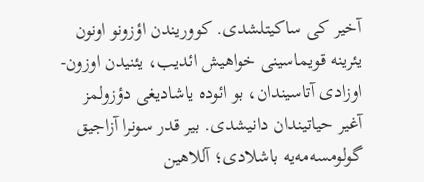آخیر کی ساکیتلشدی. کووریندن اؤزونو اونون یئرینه قویماسینی خواهیش ائدیب، یئنیدن اوزون-اوزادی آتاسیندان، بو ائوده یاشادیغی دؤزولمز  آغیر حیاتیندان دانیشدی. بیر قدر سونرا آزاجیق گولومسه‌مه‌یه باشلادی؛ آللاهین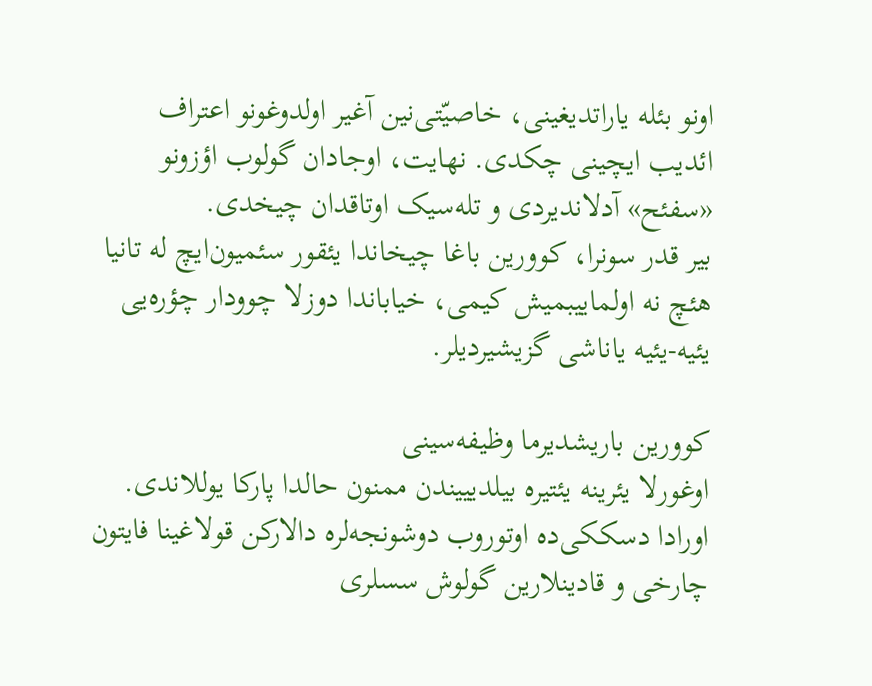اونو بئله یاراتدیغینی، خاصيّتی‌نین آغیر اولدوغونو اعتراف ائدیب ایچینی چکدی. نهایت، اوجادان گولوب اؤزونو «سفئح» آدلاندیردی و تله‌سیک اوتاقدان چیخدی.
بیر قدر سونرا، کوورین باغا چیخاندا یئقور سئمیون‌ایچ له تانیا  هئچ نه اولماییبمیش کیمی، خیاباندا دوزلا چوودار چؤره‌یی یئیه-یئیه یاناشی گزیشیردیلر.

کوورین باریشدیرما وظیفه‌سینی
اوغورلا یئرینه یئتیره بیلدیییندن ممنون حالدا پارکا یوللاندی.  اورادا دسککی‌ده اوتوروب دوشونجه‌لره دالارکن قولاغینا فایتون چارخی و قادینلارین گولوش سسلری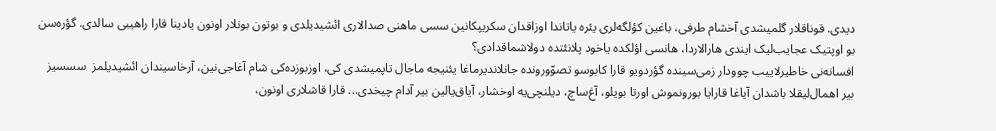ديدی. قوناقلار گلمیشدی آخشام طرفی، باغین کؤلگه‌لری یئره یاتاندا اوزاقدان سکریپکانین سسی ماهنی صدالاری ائشیدیلدی و بوتون بونلار اونون یادینا قارا راهیبی سالدی. گؤره‌سن بو اوپتیک عجایب‌لیک ایندی هارالاردا، هانسی اؤلکده یاخود پلانئتده دولاشماقدادی؟
افسانه‌نی خاطیرلاییب چوودار زمی‌سینده گؤردویو قارا کابوسو تصوّورونده جانلاندیرماغا یئنیجه ماجال تاپمیشدی کی، اوزبوزده‌کی شام آغاجی‌نین، آرخاسیندان ائشیدیلمز  سسسیز بیر اهمال‌لیقلا باشدان آیاغا قارایا بورونموش اورتا بویلو، آغ‌ساچ، دیلنچی‌یه اوخشار، آیاق‌یالین بیر آدام چیخدی... قارا قاشلاری اونون،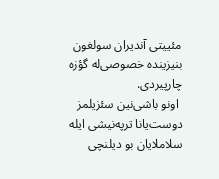مئییتی آندیران سولغون بنیزینده خصوصی‌له گؤزه چارپیردی.
 اونو باشی‌نین سئزیلمز دوست‌یانا ترپه‌نیشی ایله سلاملایان بو دیلنچی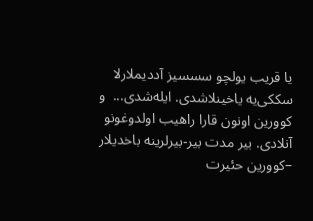یا قریب یولچو سسسیز آددیملارلا سککی‌یه یاخینلاشدی. ایله‌شدی...  و کوورین اونون قارا راهیب اولدوغونو آنلادی. بیر مدت بیر-بیرلرینه باخدیلار –کوورین حئیرت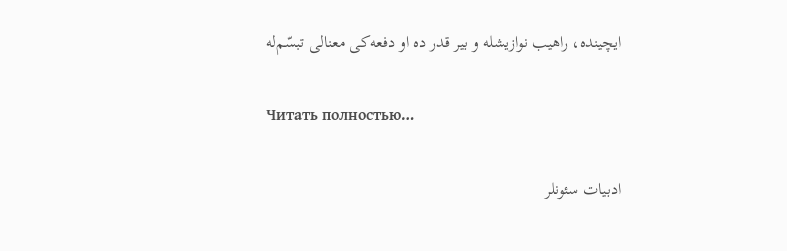ایچینده، راهیب نوازیشله و بیر قدر ده او دفعه‌کی معنالی تبسّم‌له

Читать полностью…

ادبیات سئونلر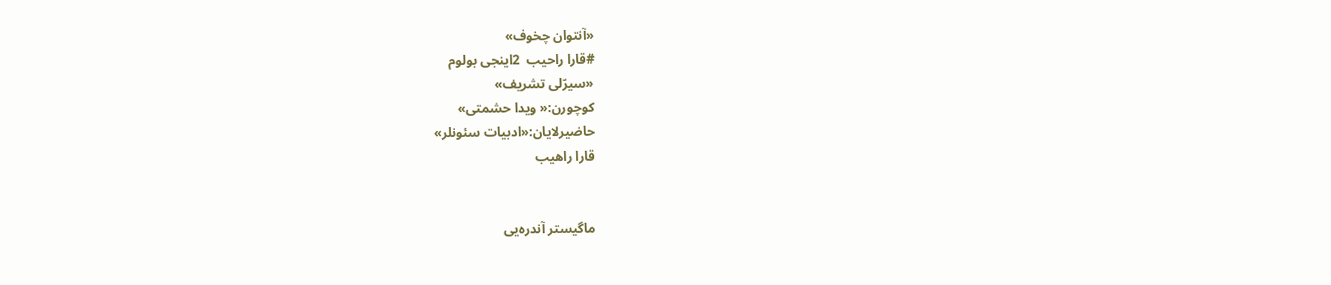«آنتوان چخوف»
#قارا راحیب  2اینجی بولوم
«سیرّلی تشریف»
کوچورن:« ویدا حشمتی»
حاضیرلایان:«ادبیات سئونلر»
قارا راهیب


ماگیستر آندره‌یی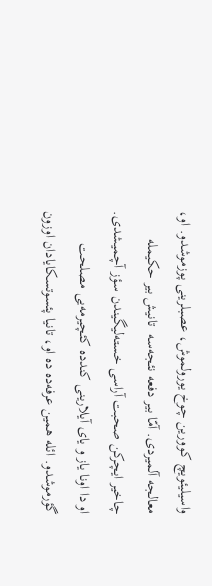واسیلیئویچ کوورین چوخ یورولموش، عصبلرینی پوزموشدو. او، معالجه‌‌ آلمیردی. آمّا بیر دفعه‌ نئجه‌سه  تانیش بیر حکیمله چاخیر ایچرکن صحبت آراسی خسته‌لیگیندن سؤز آچمیشدی. او دا اونا یاز و یای آیلارینی کندده کئچیرمه‌یی مصلحت گؤرموشدو. ائله همین عرفه‌ده ده او، تانیا پئسوتسکایادان اوزون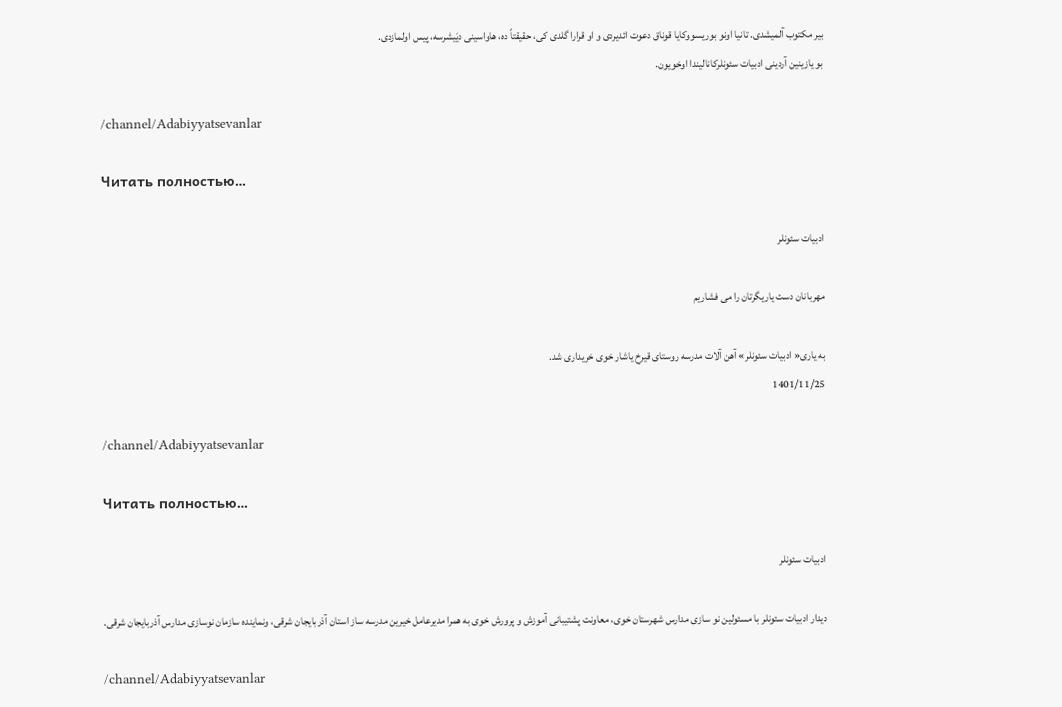بیر مکتوب آلمیشدی. تانیا اونو بوریسووکایا قوناق دعوت ائدیردی و او قرارا گلدی کی، حقیقتاً ده، هاواسینی ديَیشرسه، پیس اولمازدی.
بو یازینین آردینی ادبیات سئونلرکانالیندا اوخویون.

/channel/Adabiyyatsevanlar

Читать полностью…

ادبیات سئونلر

مهربانان دست یاریگرتان را می فشاریم

به یاری« ادبیات سئونلر» آهن آلات مدرسه روستای قیرخ یاشار خوی خریداری شد.
1401/11/25

/channel/Adabiyyatsevanlar

Читать полностью…

ادبیات سئونلر

دیدار ادبیات سئونلر با مسئولین نو سازی مدارس شهرستان خوی، معاونت پشتیبانی آموزش و پرورش خوی به همرا مدیرعامل خیرین مدرسه ساز استان آذربایجان شرقی، ونماینده سازمان نوسازی مدارس آذربایجان شرقی.

/channel/Adabiyyatsevanlar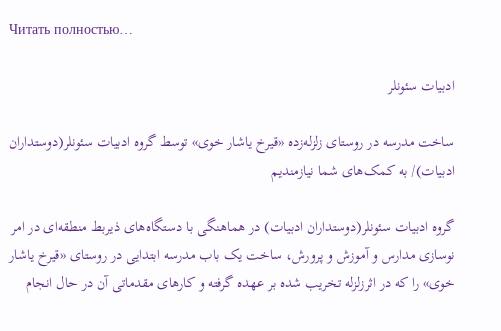Читать полностью…

ادبیات سئونلر

ساخت مدرسه در روستای زلزله‌زده‌ «قیرخ یاشار خوی» توسط گروه ادبیات سئونلر(دوستداران ادبیات)/ به کمک‌های شما نیازمندیم

گروه ادبیات سئونلر(دوستداران ادبیات) در هماهنگی با دستگاه‌های ذیربط منطقه‌ای در امر نوسازی مدارس و آموزش و پرورش، ساخت یک باب مدرسه ابتدایی در روستای «قیرخ یاشار خوی» را که در اثرزلزله تخریب شده بر عهده گرفته و کارهای مقدماتی آن در حال انجام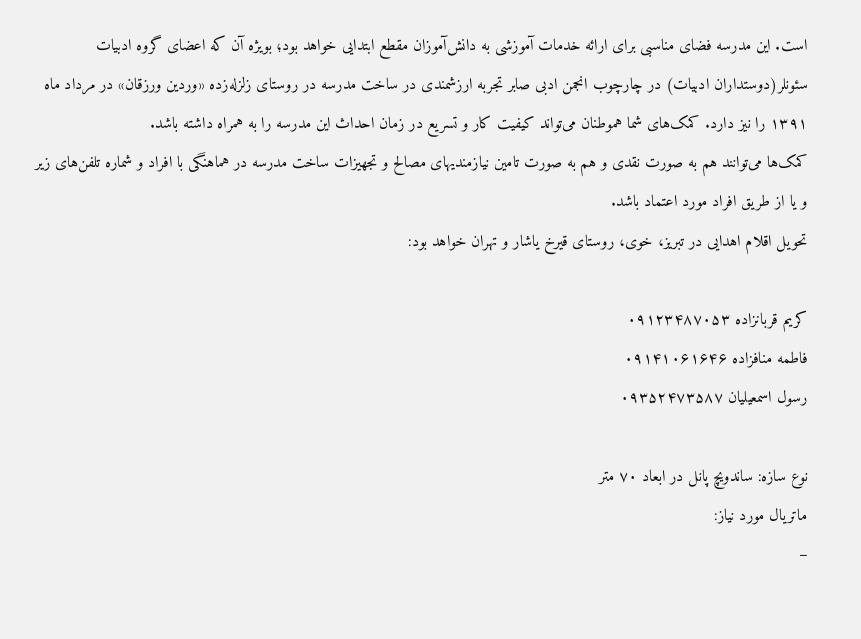است. این مدرسه فضای مناسبی برای ارائه خدمات آموزشی به دانش‌آموزان مقطع ابتدایی خواهد بود؛ بویژه آن که اعضای گروه ادبیات سئونلر(دوستداران ادبیات) در چارچوب انجمن ادبی صابر تجربه ارزشمندی در ساخت مدرسه در روستای زلزله‌زده‌ «وردین ورزقان» در مرداد ماه ۱۳۹۱ را نیز دارد. کمک‌های شما هموطنان می‌تواند کیفیت کار و تسریع در زمان احداث این مدرسه را به همراه داشته باشد.
کمک‌ها می‌توانند هم به صورت نقدی و هم به صورت تامین نیازمندیهای مصالح و تجهیزات ساخت مدرسه در هماهنگی با افراد و شماره تلفن‌های زیر و یا از طریق افراد مورد اعتماد باشد.
تحویل اقلام اهدایی در تبریز، خوی، روستای قیرخ یاشار و تهران خواهد بود:

کریم قربانزاده ۰۹۱۲۳۴۸۷۰۵۳
فاطمه منافزاده ۰۹۱۴۱۰۶۱۶۴۶
رسول اسمعیلیان ۰۹۳۵۲۴۷۳۵۸۷

نوع سازه: ساندویچ پانل در ابعاد ۷۰ متر
ماتریال مورد نیاز:
–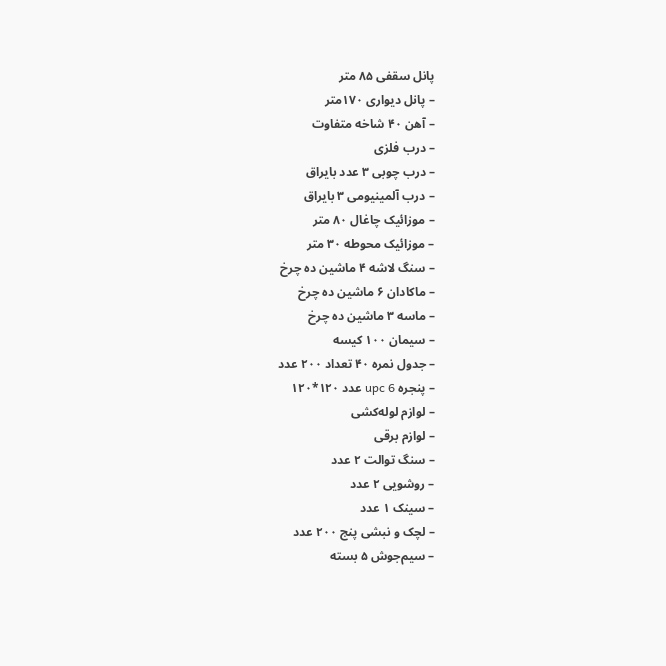پانل سقفی ۸۵ متر
– پانل دیواری ۱۷۰متر
– آهن ۴۰ شاخه متفاوت
– درب فلزی
– درب چوبی ۳ عدد بایراق
– درب آلمینیومی ۳ بایراق
– موزائیک چاغال ۸۰ متر
– موزائیک محوطه ۳۰ متر
– سنگ لاشه ۴ ماشین ده چرخ
– ماکادان ۶ ماشین ده چرخ
– ماسه ۳ ماشین ده چرخ
– سیمان ۱۰۰ کیسه
– جدول نمره ۴۰ تعداد ۲۰۰ عدد
– پنجره upc 6 عدد ۱۲۰*۱۲۰
– لوازم لوله‌کشی
– لوازم برقی
– سنگ توالت ۲ عدد
– روشویی ۲ عدد
– سینک ۱ عدد
– لچک و نبشی پنج ۲۰۰ عدد
– سیم‌جوش ۵ بسته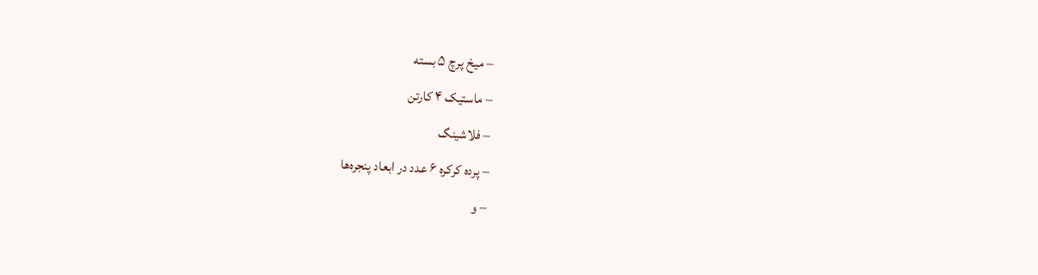– میخ پرچ ۵ بسته
– ماستیک ۴ کارتن
– فلاشینگ
– پرده کرکره ۶ عدد در ابعاد پنجره‌ها
– و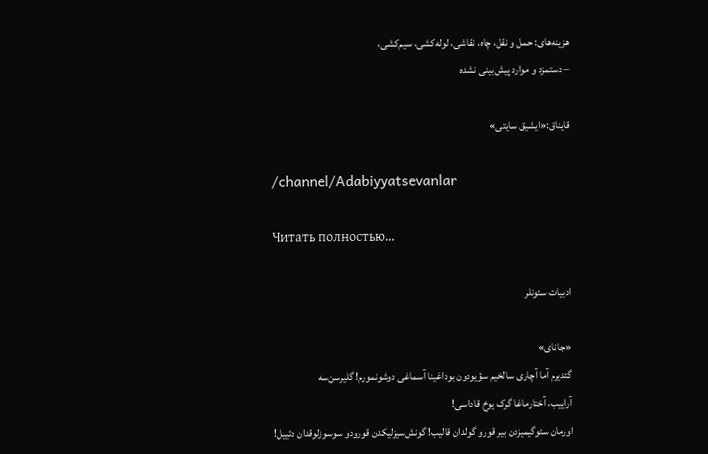هزینه‌های: حمل و نقل، چاه، نقاشی، لوله‌کشی، سیم‌کشی،
– دستمزد و موارد پیش‌بینی نشده

قایناق:«ایشیق سایتی»

/channel/Adabiyyatsevanlar

Читать полностью…

ادبیات سئونلر

«جانای»
گئدیرم آما آچاری سالخیم سؤیودون بوداغینا آسماغی دوشونمورم! گلیرسن‌سه
آراییب، آختارماغا گرک یوخ قاداسی!
اورمان سئوگیمیزدن بیر قورو گولدان قالیب! گونش‌سیزلیکدن قورودو سوسوزلوقدان دئییل!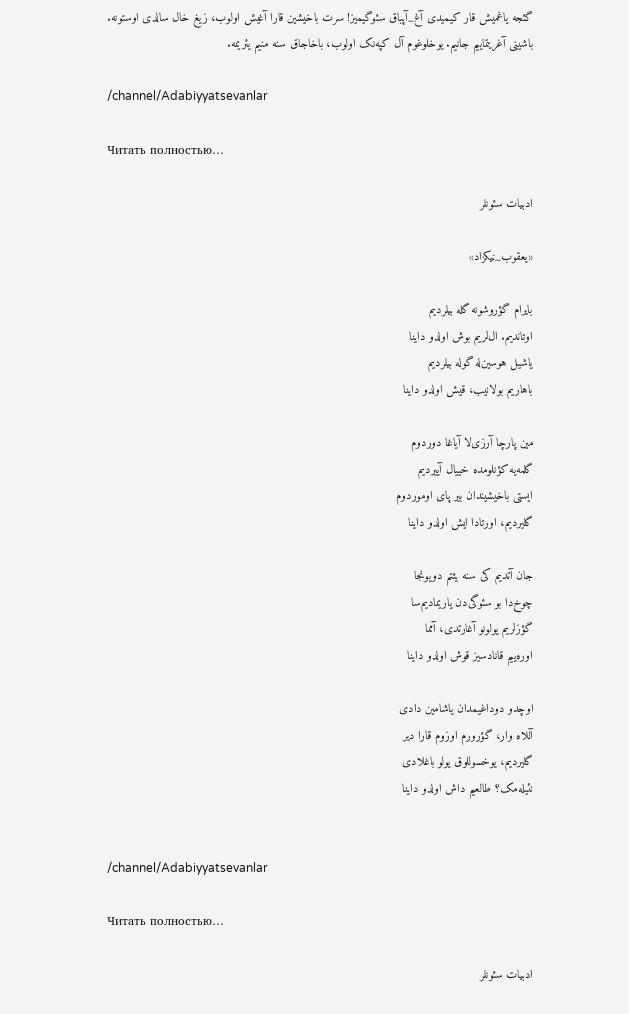گئجه یاغمیش قار کیمیدی آغ_آپباق سئوگیمیز! سرت باخیشین قارا آغیش اولوب، زیغ خال سالدی اوستونه.
باشینی آغریتماییم جانیم. یوخلوغوم آل کپه‌نک اولوب، باخاجاق سنه منیم یئریمه.

/channel/Adabiyyatsevanlar

Читать полностью…

ادبیات سئونلر

«یعقوب_نیکزاد»

بایرام گؤروشونه گله بیلردیم
اوتاندیم. ال‌لریم بوش اولدو داینا
یاشیل هوسین‌له گوله بیلردیم
باهاریم بولانیب، قیش اولدو داینا

مین پارچا آرزی‌لا آیاغا دوردوم
گلمه‌یه کؤنلومده خییال آییردیم
ایستی باخیشیندان بیر پای اوموردوم
گلیردیم، اورتادا ایش اولدو داینا

جان آتدیم کی سنه یئتم دویونجا
چوخ‌دا بو سئوگی‌دن یاریمادیم‌سا
گؤزلریم یولونو آغارتدی، آمما
اوره‌ییم قانادسیز قوش اولدو داینا

اوچدو دوداغیمدان یاشامین دادی
آللاه وار، گؤرورم اوزوم قارا دیر
گلیردیم، یوخسوللوق یولو باغلادی
نئیله‌مک؟ طالعیم داش اولدو داینا


/channel/Adabiyyatsevanlar

Читать полностью…

ادبیات سئونلر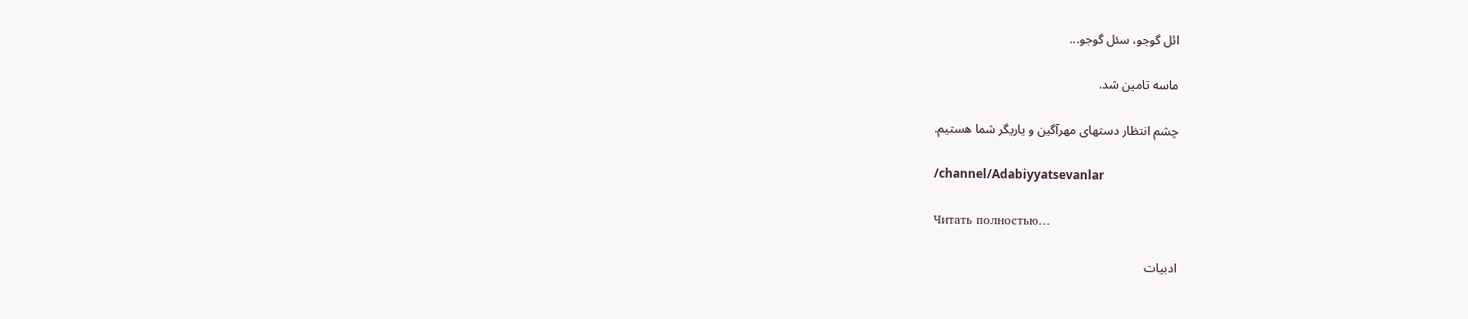ائل گوجو، سئل گوجو...

ماسه تامین شد.

چشم انتظار دستهای مهرآگین و یاریگر شما هستیم.

/channel/Adabiyyatsevanlar

Читать полностью…

ادبیات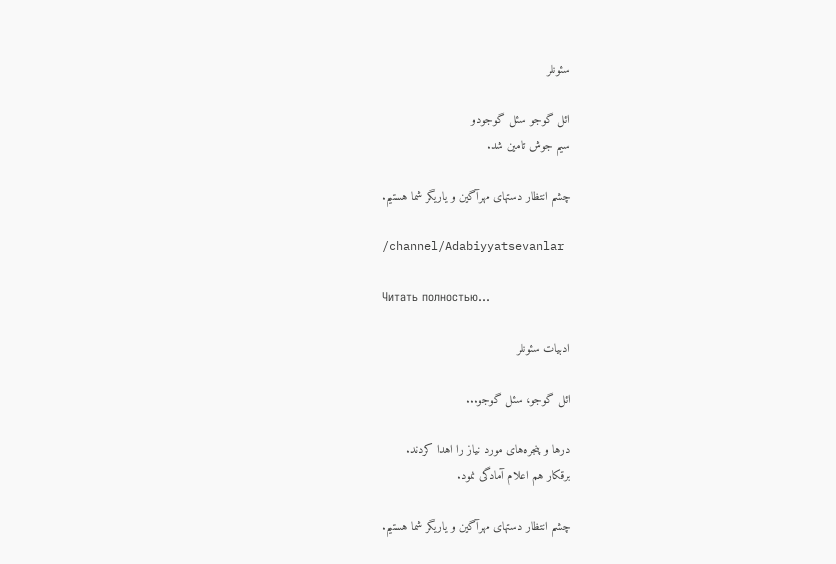سئونلر

ائل گوجو سئل گوجودو
سیم جوش تامین شد.

چشم انتظار دستهای مهرآگین و یاریگر شما هستیم.

/channel/Adabiyyatsevanlar

Читать полностью…

ادبیات سئونلر

ائل گوجو، سئل گوجو...

درها و پنجره‌های مورد نیاز را اهدا کردند.
برقکار هم اعلام آمادگی نمود.

چشم انتظار دستهای مهرآگین و یاریگر شما هستیم.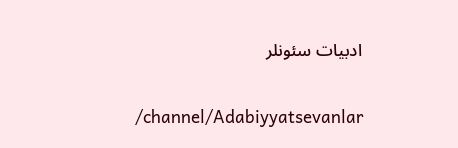ادبیات سئونلر

/channel/Adabiyyatsevanlar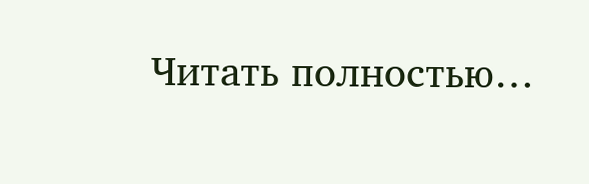Читать полностью…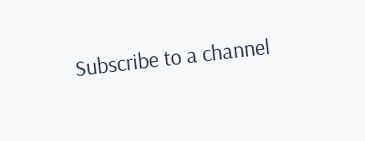Subscribe to a channel